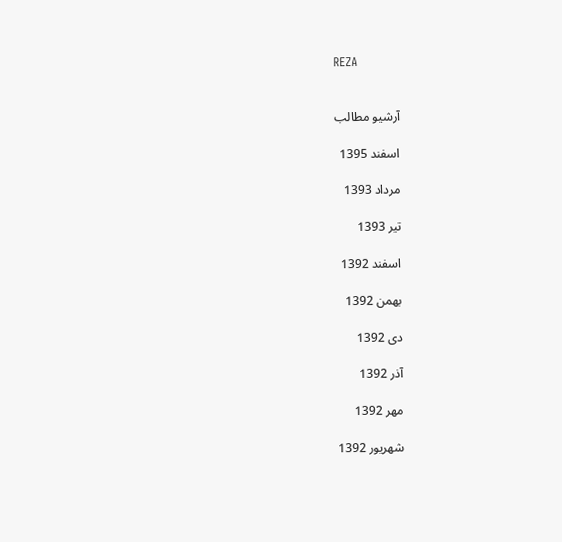REZA


آرشيو مطالب

اسفند 1395

مرداد 1393

تير 1393

اسفند 1392

بهمن 1392

دی 1392

آذر 1392

مهر 1392

شهريور 1392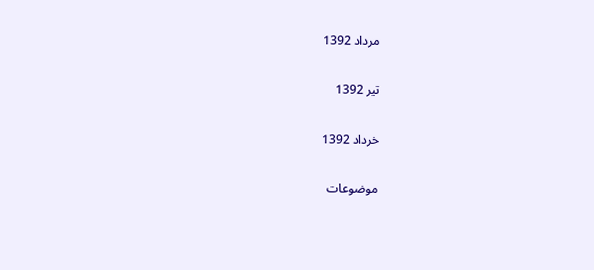مرداد 1392

تير 1392

خرداد 1392

موضوعات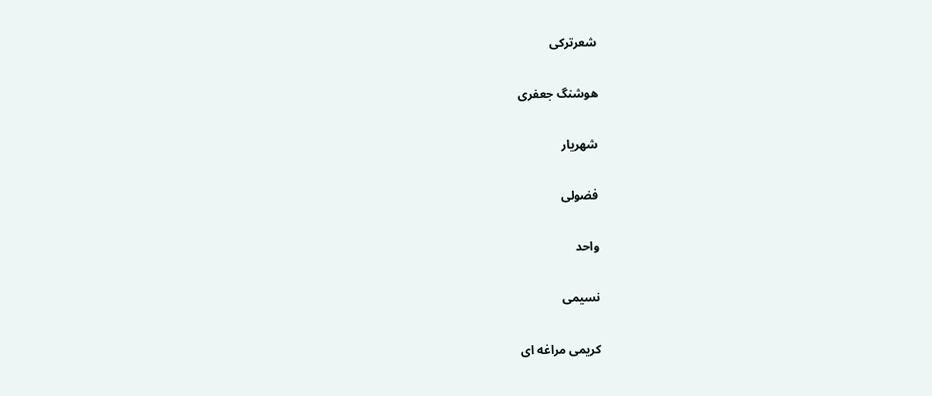شعرترکی

هوشنگ جعفری

شهریار

فضولی

واحد

نسیمی

کریمی مراغه ای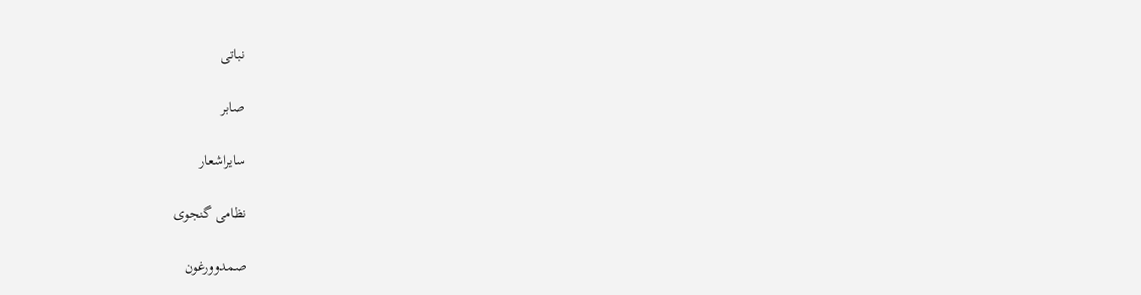نباتی

صابر

سایراشعار

نظامی گنجوی

صمدوورغون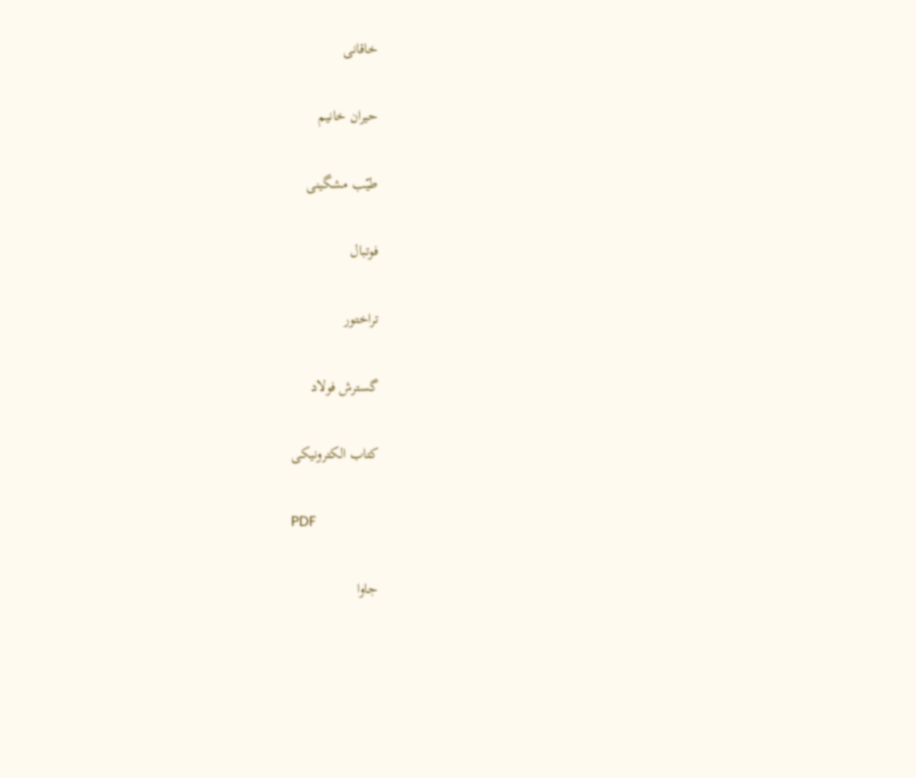خاقانی

حیران خانیم

طیّب مشگینی

فوتبال

تراختور

گسترش فولاد

کتاب الکترونیکی

PDF

جاوا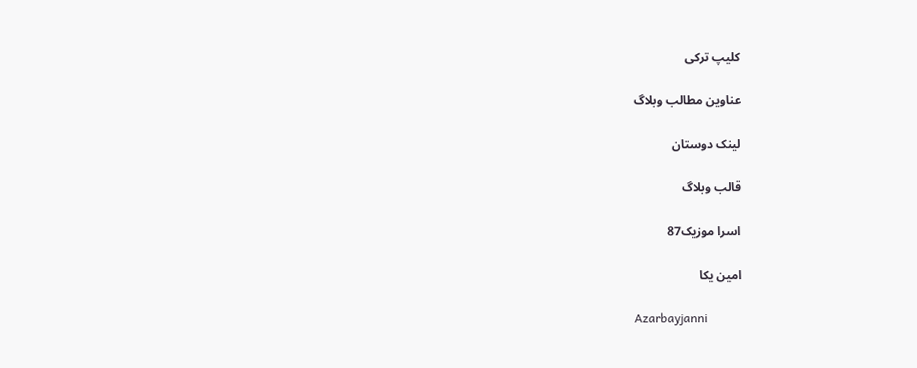کلیپ ترکی

عناوین مطالب وبلاگ

لینک دوستان

قالب وبلاگ

اسرا موزیک87

امین یکا

Azarbayjanni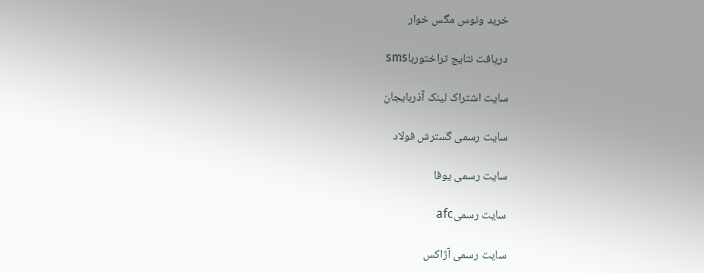خرید ونوس مگس خوار

دریافت نتایج تراختورباsms

سایت اشتراک لینک آذربایجان

سایت رسمی گسترش فولاد

سایت رسمی یوفا

سایت رسمیafc

سایت رسمی آژاکس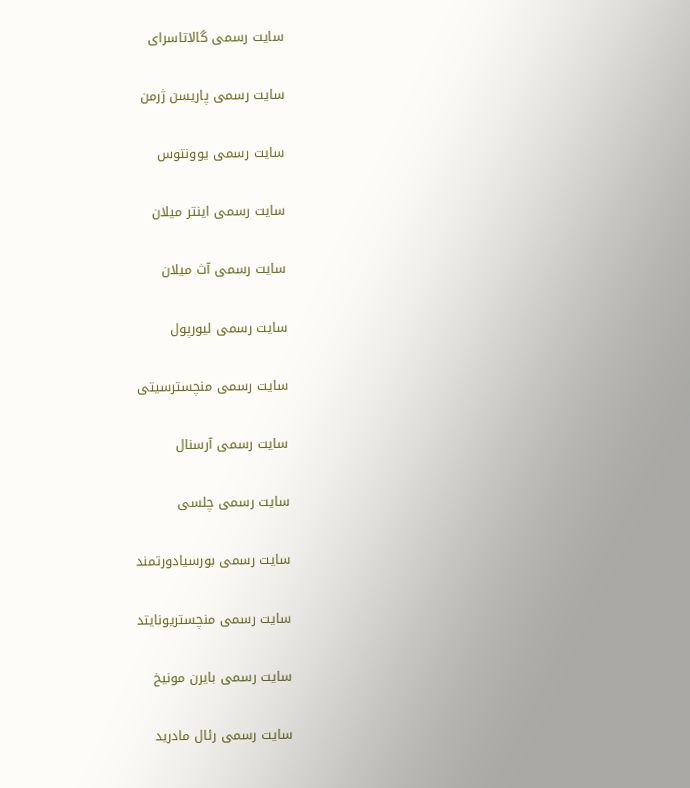سایت رسمی گالاتاسرای

سایت رسمی پاریسن ژرمن

سایت رسمی یوونتوس

سایت رسمی اینتر میلان

سایت رسمی آث میلان

سایت رسمی لیورپول

سایت رسمی منچسترسیتی

سایت رسمی آرسنال

سایت رسمی چلسی

سایت رسمی بورسیادورتمند

سایت رسمی منچستریونایتد

سایت رسمی بایرن مونیخ

سایت رسمی رئال مادرید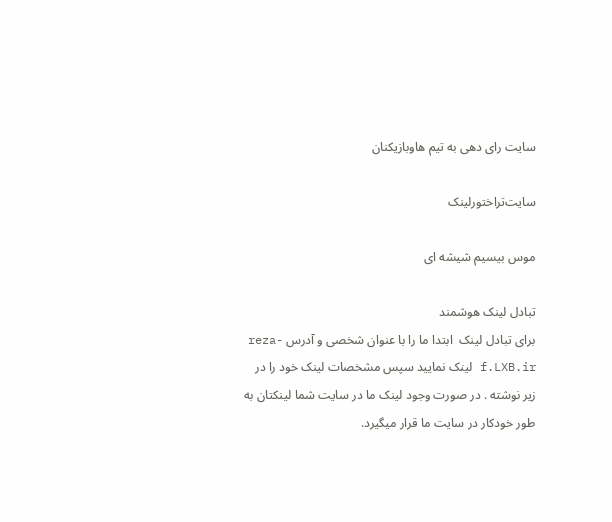سایت رای دهی به تیم هاوبازیکنان

سایت‌تراختورلینک

موس بیسیم شیشه ای

تبادل لینک هوشمند
برای تبادل لینک  ابتدا ما را با عنوان شخصی و آدرس reza-f.LXB.ir لینک نمایید سپس مشخصات لینک خود را در زیر نوشته . در صورت وجود لینک ما در سایت شما لینکتان به طور خودکار در سایت ما قرار میگیرد.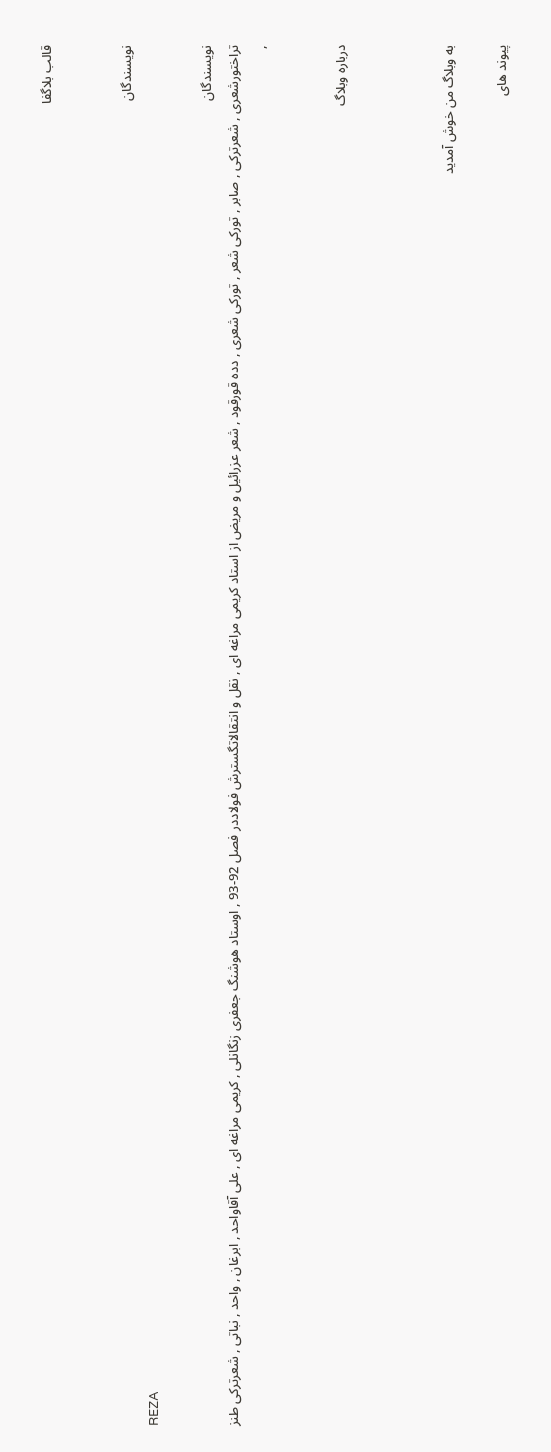قالب بلاگفا


نويسندگان
REZA

نويسندگان
تراختورشعری , شعرترکی , صابر , تورکی شعر , تورکی شعری , دده قورقود , شعر عزرائیل و مریض از استاد کریمی مراغه ای , نقل و انتقالاتگسترش فولاددر فصل 92-93 , اوستاد هوشنگ جعفری زنگانلی , کریمی مراغه ای , علی آقاواحد , ابرغان , واحد , نباتی , شعرترکی طنز ,


درباره وبلاگ



به وبلاگ من خوش آمدید

پیوند های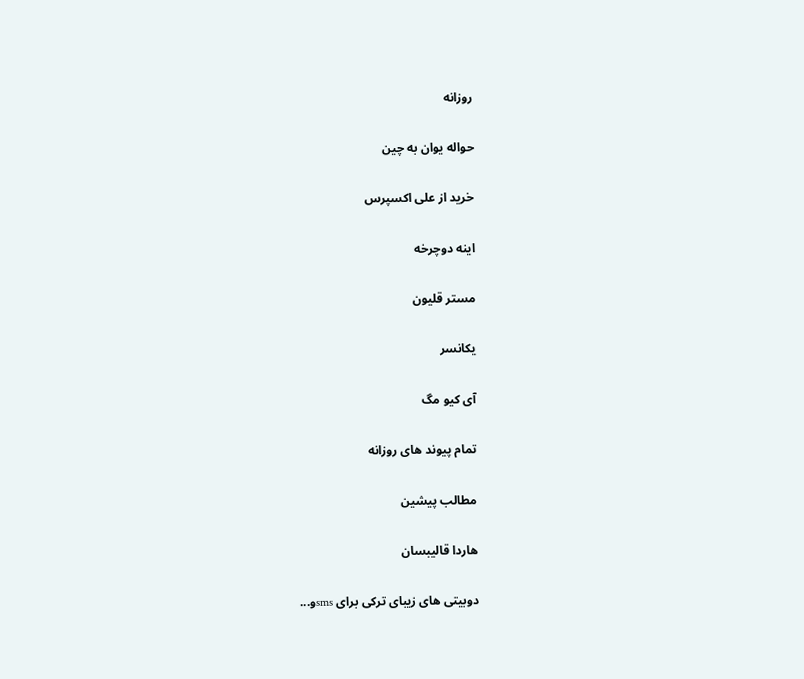روزانه

حواله یوان به چین

خرید از علی اکسپرس

اینه دوچرخه

مستر قلیون

یکانسر

آی کیو مگ

تمام پیوند های روزانه

مطالب پیشین

هاردا قالیبسان

دوبیتی های زیبای ترکی برای smsو...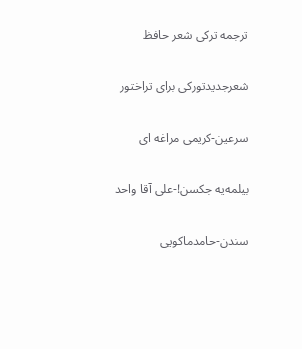ترجمه ترکی شعر حافظ

شعرجدیدتورکی برای تراختور

سرعین-کریمی مراغه ای

بیلمه‌یه جکسن!-علی آقا واحد

سندن-حامدماکویی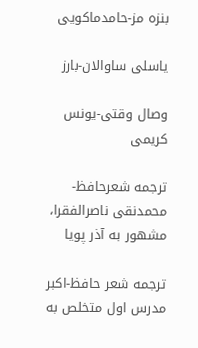بنزه مز-حامدماکویی

یاسلی ساوالان-بارز

وصال وقتی-یونس کریمی

ترجمه شعرحافظ-محمدنقی ناصرالفقرا، مشهور به آذر پویا

ترجمه شعر حافظ-اکبر مدرس اول متخلص به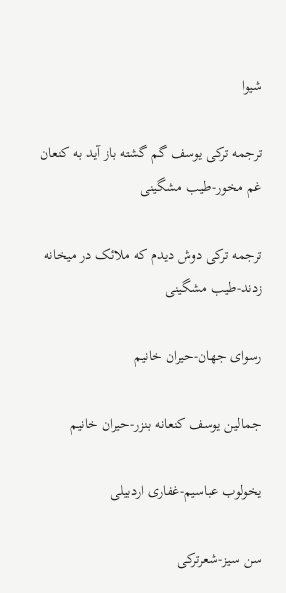شیوا

ترجمه ترکی یوسف گم گشته باز آید به کنعان غم مخور-طیب مشگینی

ترجمه ترکی دوش دیدم که ملائک در میخانه زدند-طیب مشگینی

رسواى جهان-حیران خانیم

جمالین یوسف کنعانه بنزر-حیران خانیم

یخولوب عباسیم-غفاری اردبیلی

سن سیز-شعرترکی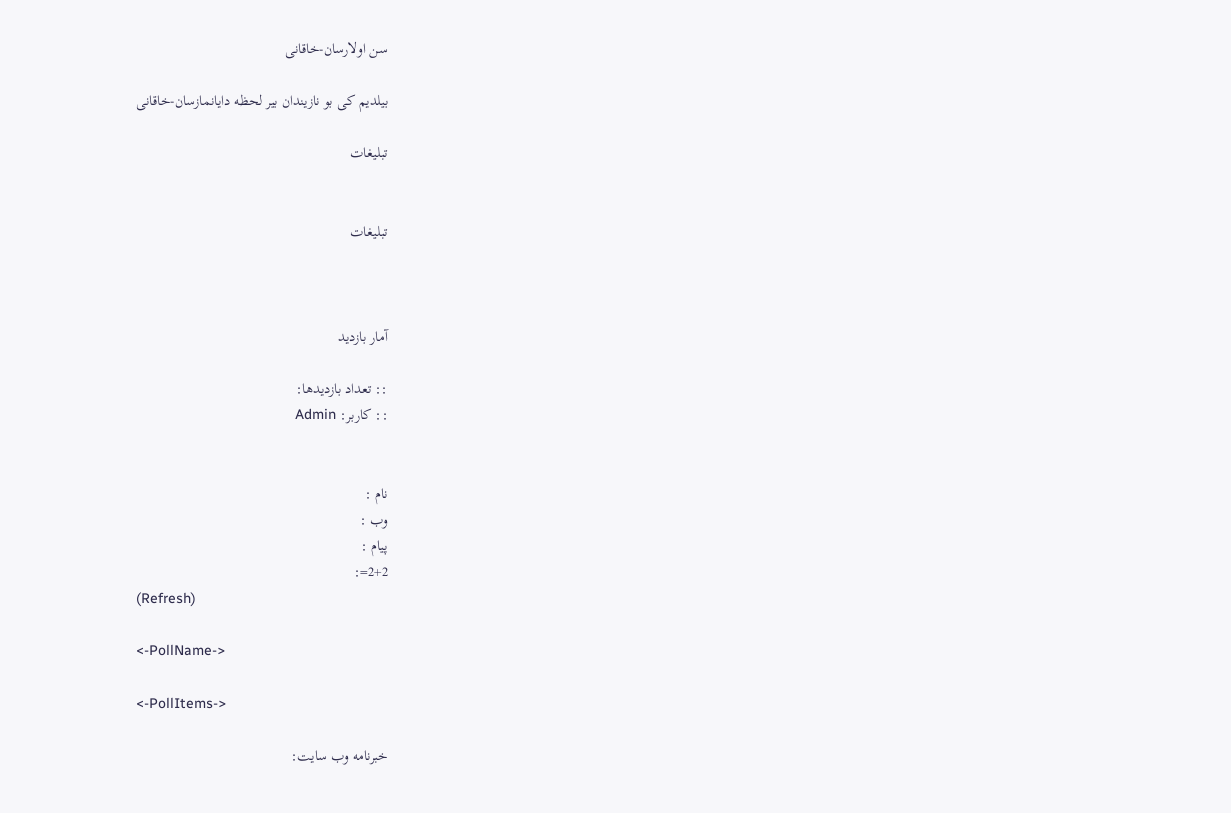سن اولارسان-خاقانی

بیلدیم کی بو نازیندان بیر لحظه دایانمازسان-خاقانی

تبلیغات


تبلیغات



آمار بازديد

:: تعداد بازديدها:
:: کاربر: Admin


نام :
وب :
پیام :
2+2=:
(Refresh)

<-PollName->

<-PollItems->

خبرنامه وب سایت: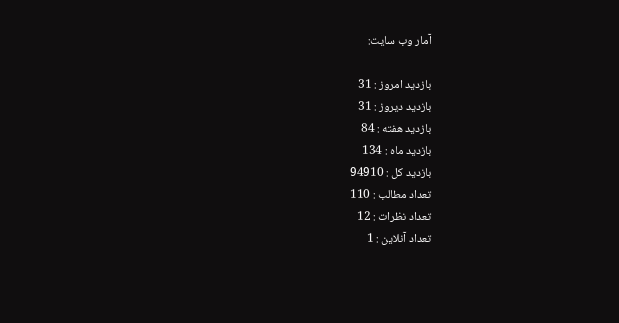آمار وب سایت:

بازدید امروز : 31
بازدید دیروز : 31
بازدید هفته : 84
بازدید ماه : 134
بازدید کل : 94910
تعداد مطالب : 110
تعداد نظرات : 12
تعداد آنلاین : 1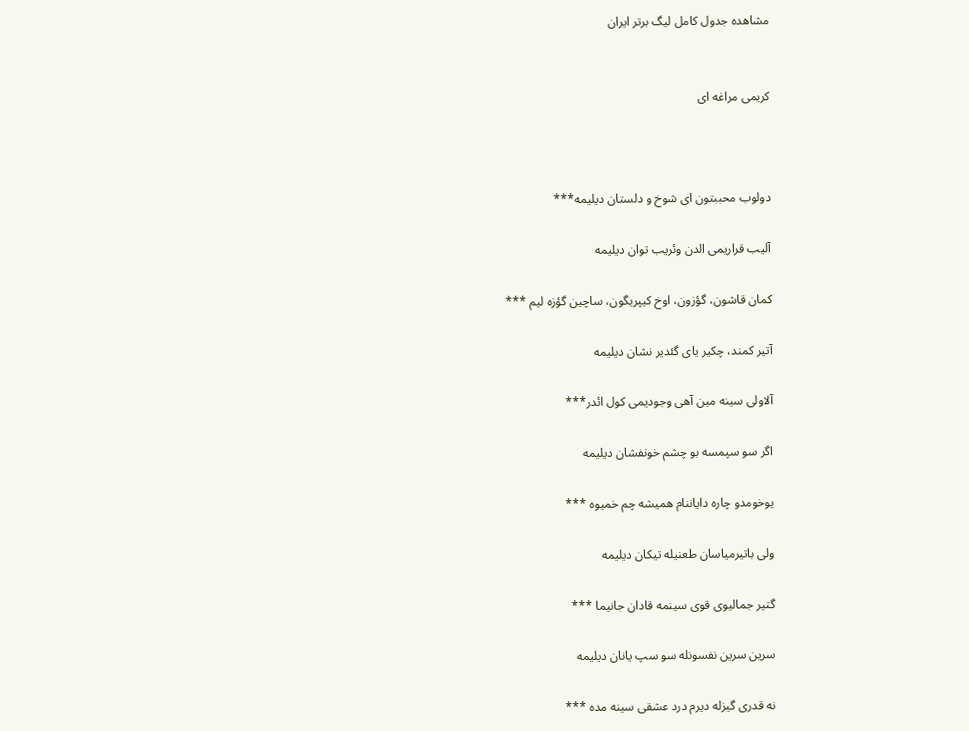مشاهده جدول کامل ليگ برتر ايران


کریمی مراغه ای



دولوب محببتون ای شوخ و دلستان دیلیمه***

آلیب قراریمی الدن وئریب توان دیلیمه

کمان قاشون، گؤزون، اوخ کیپریگون، ساچین گؤزه لیم ***

آتیر کمند، چکیر یای گئدیر نشان دیلیمه

آلاولی سینه مین آهی وجودیمی کول ائدر***

اگر سو سپمسه بو چشم خونفشان دیلیمه

یوخومدو چاره دایاننام همیشه چم خمیوه ***

ولی باتیرمیاسان طعنیله تیکان دیلیمه

گتیر جمالیوی قوی سینمه قادان جانیما ***

سرین سرین نفسونله سو سپ یانان دیلیمه

نه قدری گیزله دیرم درد عشقی سینه مده ***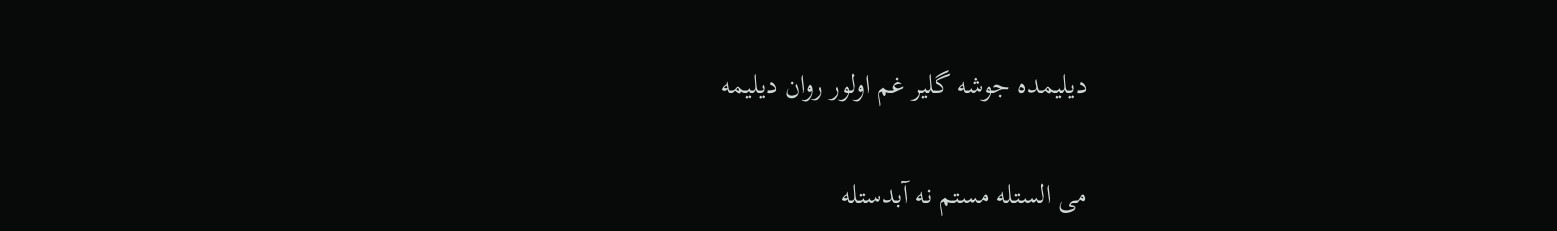دیلیمده جوشه گلیر غم اولور روان دیلیمه

می الستله مستم نه آبدستله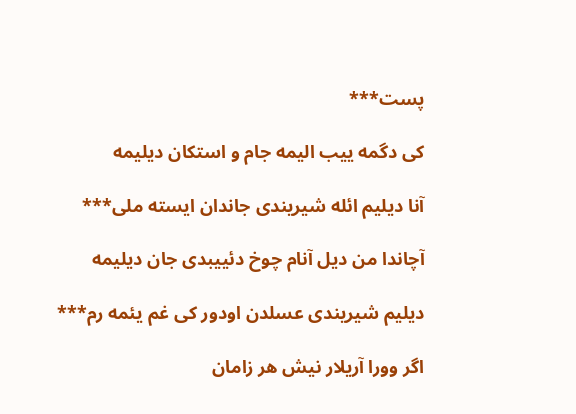پست***

کی دگمه ییب الیمه جام و استکان دیلیمه

آنا دیلیم ائله شیریندی جاندان ایسته ملی***

آچاندا من دیل آنام چوخ دئییبدی جان دیلیمه

دیلیم شیریندی عسلدن اودور کی غم یئمه رم***

اگر وورا آریلار نیش هر زامان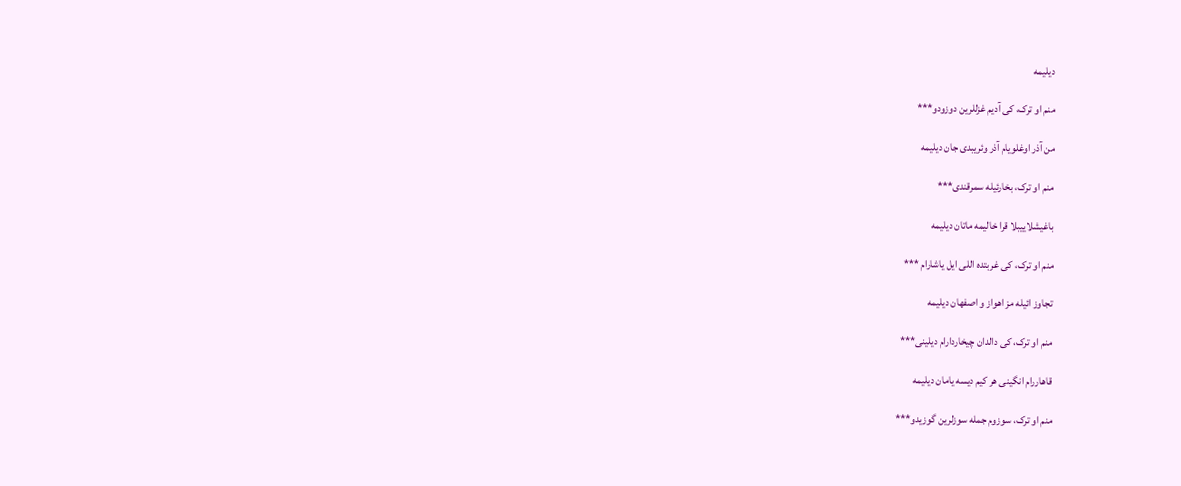دیلیمه

منم او ترک، کی آدیم غزللرین دوزودو***

من آذر اوغلویام آذر وئریبدی جان دیلیمه

منم او ترک، بخارئیله سمرقندی***

باغیشلاییبلا قرا خالیمه ماتان دیلیمه

منم او ترک، کی غربتده اللی ایل یاشارام ***

تجاوز ائیله مز اهواز و اصفهان دیلیمه

منم او ترک، کی دالدان چیخاردارام دیلینی***

قاهاررام انگینی هر کیم دیسه یامان دیلیمه

منم او ترک، سوزوم جمله سوزلرین گوزیدو***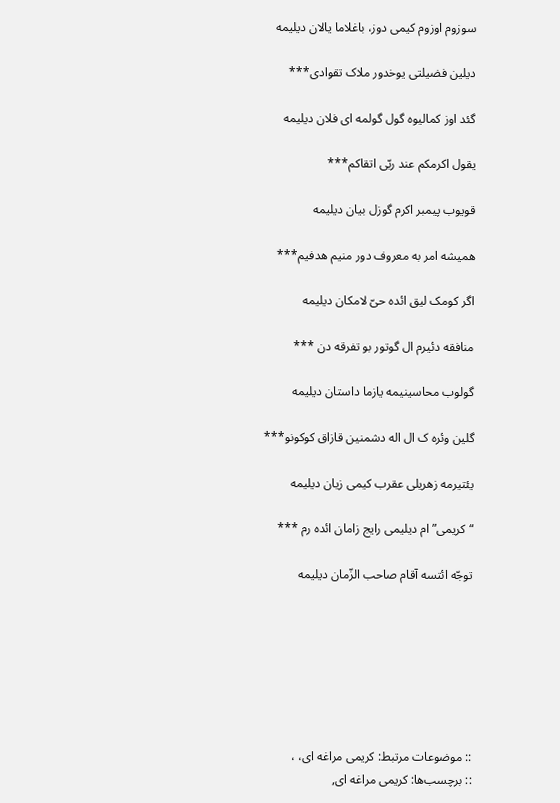سوزوم اوزوم کیمی دوز، باغلاما یالان دیلیمه

دیلین فضیلتی یوخدور ملاک تقوادی***

گئد اوز کمالیوه گول گولمه ای فلان دیلیمه

یقول اکرمکم عند ربّی اتقاکم***

قویوب پیمبر اکرم گوزل بیان دیلیمه

همیشه امر به معروف دور منیم هدفیم***

اگر کومک لیق ائده حیّ لامکان دیلیمه

منافقه دئیرم ال گوتور بو تفرقه دن ***

گولوب محاسینیمه یازما داستان دیلیمه

گلین وئره ک ال اله دشمنین قازاق کوکونو***

یئتیرمه زهریلی عقرب کیمی زیان دیلیمه

“کریمی” ام دیلیمی رایج زامان ائده رم ***

توجّه ائتسه آقام صاحب الزّمان دیلیمه







:: موضوعات مرتبط: کریمی مراغه ای، ،
:: برچسب‌ها: کریمی مراغه ای,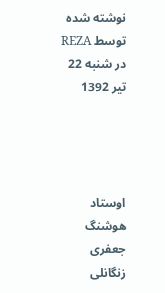نوشته شده توسط REZA در شنبه 22 تير 1392




اوستاد هوشنگ جعفری زنگانلی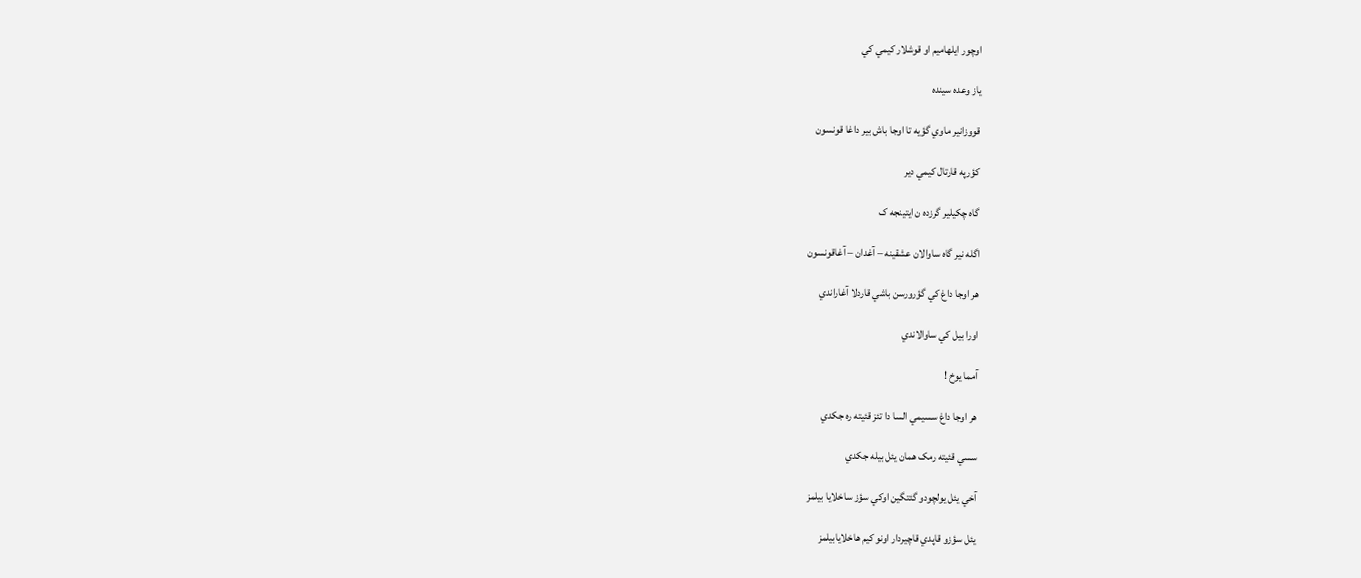اوچور ايلهاميم او قوشلار کيمي کي

ياز وعده سينده

قووزانير ماوي گؤيه تا اوجا باش بير داغا قونسون

کؤرپه قارتال کيمي دير

گاه چکيلير گرزده ن ايتينجه ک

اگله نير گاه ساوالان عشقينه – آغدان – آغاقونسون

هر اوجا داغ کي گؤرورسن باشي قاردلا آغاراندي

اورا بيل کي ساوالاندي

آمما يوخ !

هر اوجا داغ سسيمي السا دا تئز قئيته ره جکدي

سسي قئيته رمک همان يئل بيله جکدي

آخي يئل يولچودو گئتگين اوکي سؤز ساخلايا بيلمز

يئل سؤزو قاپدي قاچيردار اونو کيم هاخلايابيلمز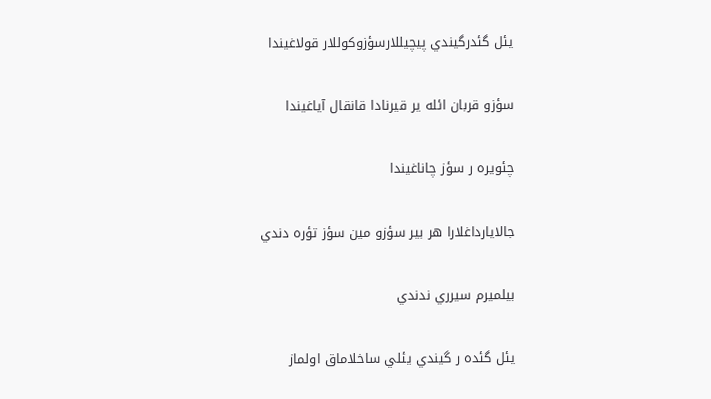يئل گئدرگيندي پيچيللارسؤزوکوللار قولاغيندا

سؤزو قربان ائله ير قيرنادا قانقال آياغيندا

چئويره ر سؤز چاناغيندا

جالايارداغلارا هر بير سؤزو مين سؤز تؤره دندي

بيلميرم سيرري ندندي

يئل گئده ر گيندي يئلي ساخلاماق اولماز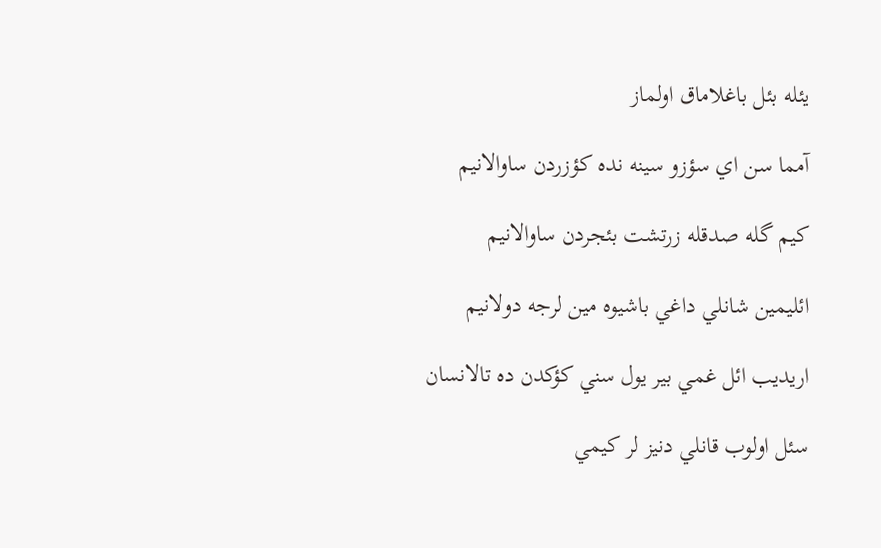يئله بئل باغلاماق اولماز

آمما سن اي سؤزو سينه نده کؤزردن ساوالانيم

کيم گله صدقله زرتشت بئجردن ساوالانيم

ائليمين شانلي داغي باشيوه مين لرجه دولانيم

اريديب ائل غمي بير يول سني کؤکدن ده تالانسان

سئل اولوب قانلي دنيز لر کيمي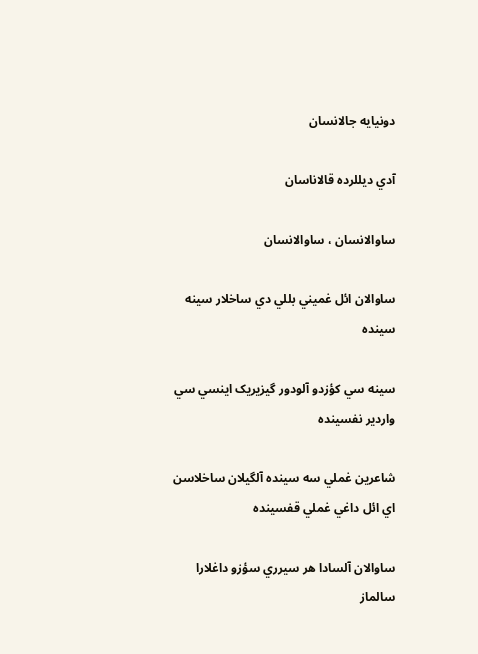دونيايه جالانسان

آدي ديللرده قالاناسان

ساوالانسان ، ساوالانسان

ساوالان ائل غميني بللي دي ساخلار سينه سينده

سينه سي کؤزدو آلودور گيزيريک اينسي سي واردير نفسينده

شاعرين غملي سه سينده آلگيلان ساخلاسن اي ائل داغي غملي قفسينده

ساوالان آلسادا هر سيرري سؤزو داغلارا سالماز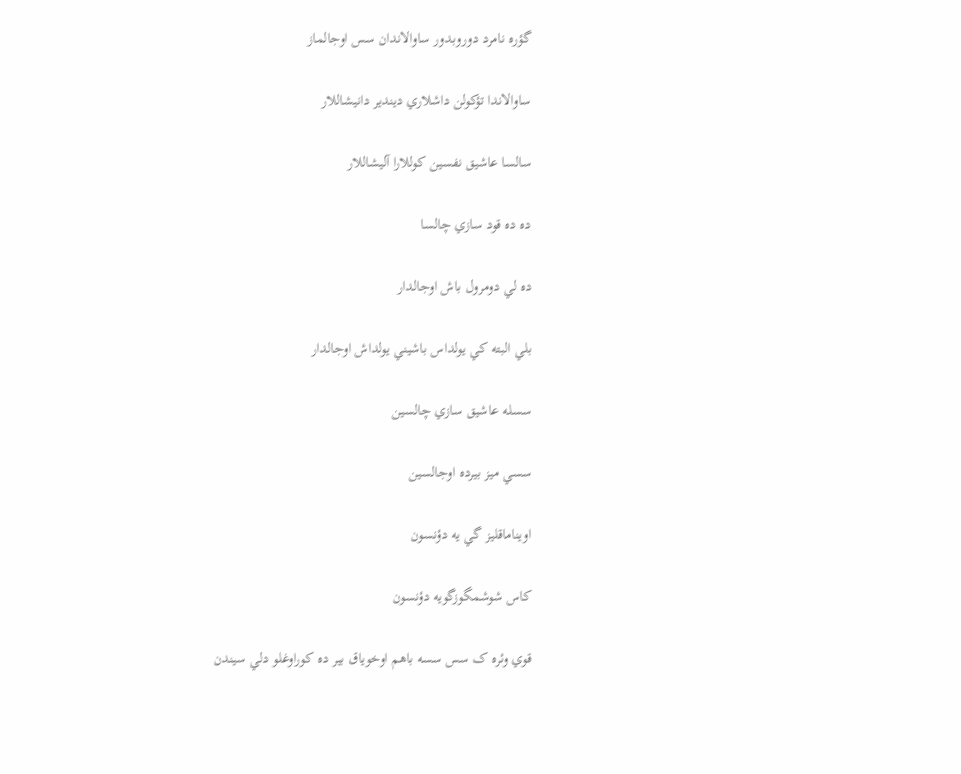گؤره نامرد دوروبدور ساوالاندان سس اوجالماز

ساوالاندا تؤکولن داشلاري ديندير دانيشاللار

سالسا عاشيق نفسين کوللارا آليشاللار

ده ده قود سازي چالسا

ده لي دومرول باش اوجالدار

بلي البته کي يولداس باشيني يولداش اوجالدار

سسله عاشيق سازي چالسين

سسي ميز بيرده اوجالسين

اويناماقليز گي يه دؤنسون

کاس شوشمگوزگويه دؤنسون

قوي وئره ک سس سسه باهم اوخوياق بير ده کوراوغلو دلي سيندن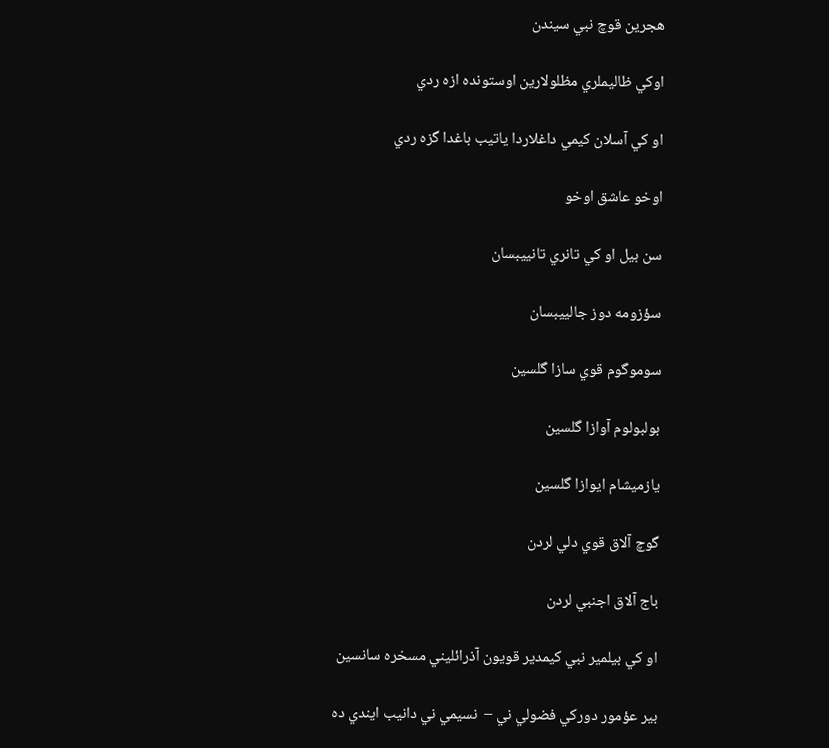هجرين قوچ نبي سيندن

اوکي ظاليملري مظلولارين اوستونده ازه ردي

او کي آسلان کيمي داغلاردا ياتيب باغدا گزه ردي

اوخو عاشق اوخو

سن بيل او کي تانري تانييبسان

سؤزومه دوز جالييبسان

سوموگوم قوي سازا گلسين

بولبولوم آوازا گلسين

يازميشام ايوازا گلسين

گوچ آلاق قوي دلي لردن

باج آلاق اجنبي لردن

او کي بيلمير نبي کيمدير قويون آذرائليني مسخره سانسين

بير عؤمور دورکي فضولي ني –  نسيمي ني دانيب ايندي ده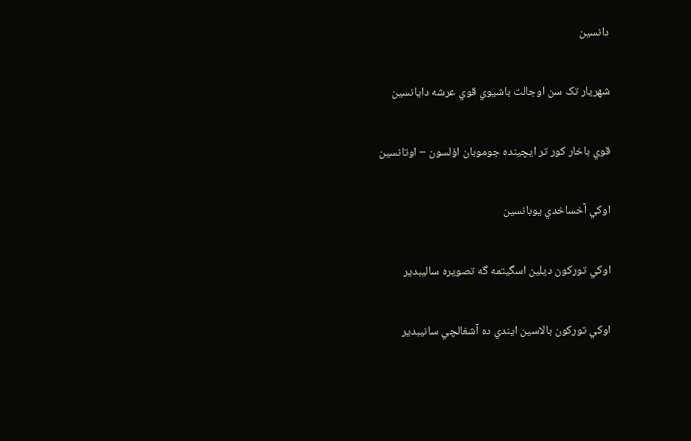دانسين

شهريار تک سن اوجالت باشيوي قوي عرشه دايانسين

قوي باخار کور تر ايچينده جوموبان اؤلسون – اوتانسين

اوکي آخساخدي يوبانسين

اوکي تورکون ديلين اسگيتمه گه تصويره ساليبدير

اوکي تورکون بالاسين ايندي ده آشغالچي سانيبدير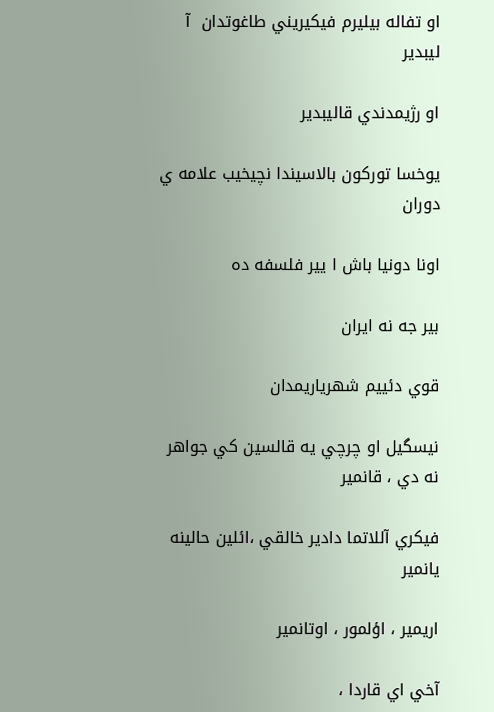او تفاله بيليرم فيکيريني طاغوتدان  آ ليبدير

او رژيمدندي قاليبدير

يوخسا تورکون بالاسيندا نچيخيب علامه ي دوران

اونا دونيا باش ا يير فلسفه ده

بير جه نه ايران

قوي دئييم شهرياريمدان

نيسگيل او چرچي يه قالسين کي جواهر نه دي ، قانمير

فيکري آللاتما دادير خالقي ،ائلين حالينه يانمير

اريمير ، اؤلمور ، اوتانمير

آخي اي قاردا ،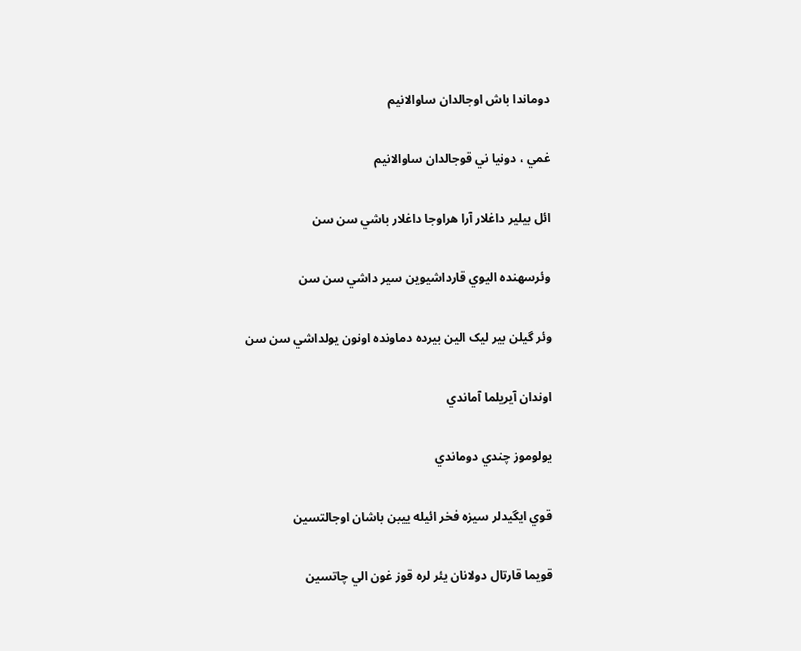دوماندا باش اوجالدان ساوالانيم

غمي ، دونيا ني قوجالدان ساوالانيم

ائل بيلير داغلار آرا هراوجا داغلار باشي سن سن

وئرسهنده اليوي قارداشيوين سير داشي سن سن

وئر گيلن بير ليک الين بيرده دماونده اونون يولداشي سن سن

اوندان آيريلما آماندي

يولوموز چندي دوماندي

قوي ايگيدلر سيزه فخر ائيله ييبن باشان اوجالتسين

قويما قارتال دولانان يئر لره قوز غون الي چاتسين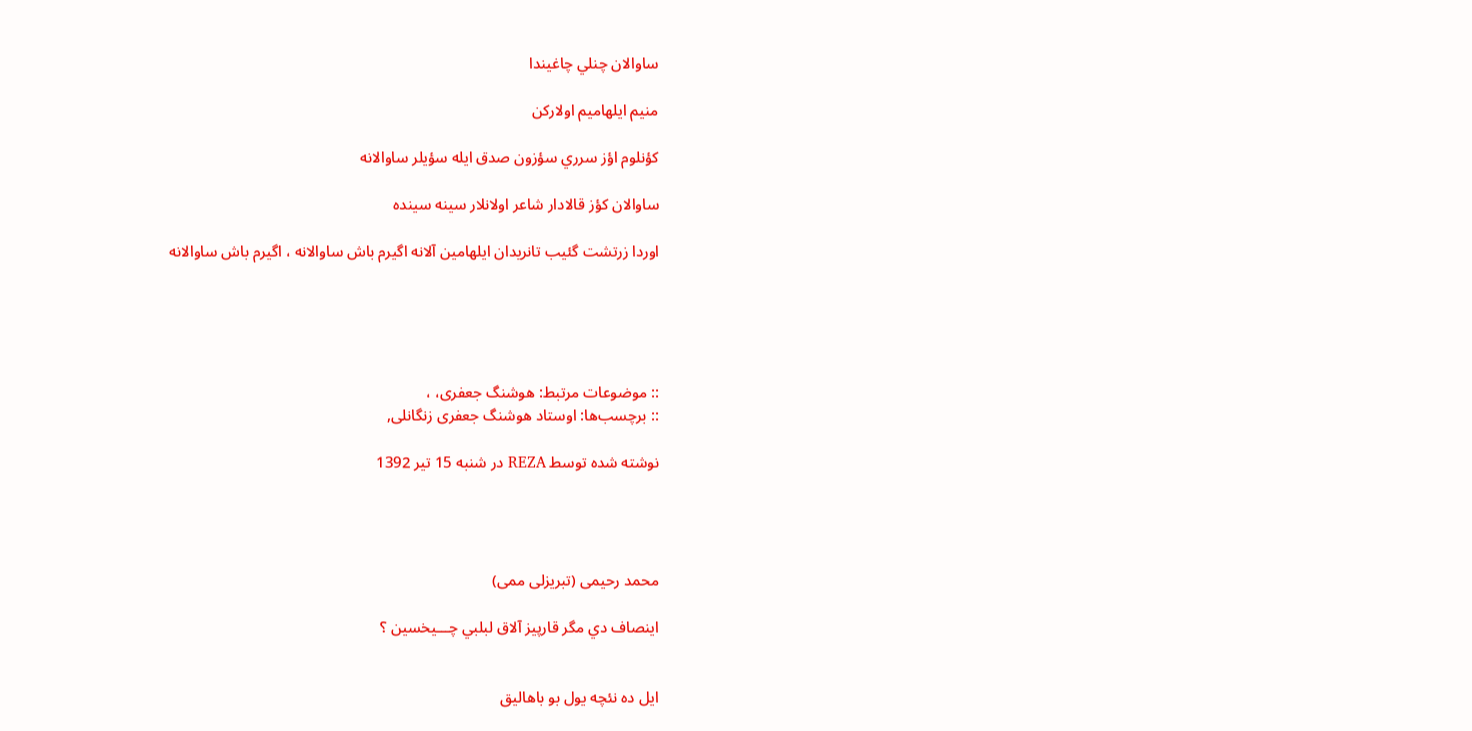ساوالان چنلي چاغيندا

منيم ايلهاميم اولارکن

کؤنلوم اؤز سرري سؤزون صدق ايله سؤيلر ساوالانه

ساوالان کؤز قالادار شاعر اولانلار سينه سينده

اوردا زرتشت گئيب تانريدان ايلهامين آلانه اگيرم باش ساوالانه ، اگيرم باش ساوالانه





:: موضوعات مرتبط: هوشنگ جعفری، ،
:: برچسب‌ها: اوستاد هوشنگ جعفری زنگانلی,

نوشته شده توسط REZA در شنبه 15 تير 1392




محمد رحیمی (تبریزلی ممی)

اينصاف دي مگر قارپيز آلاق لبلبي چـــيخسين ؟


ايل ده نئچه يول بو باهاليق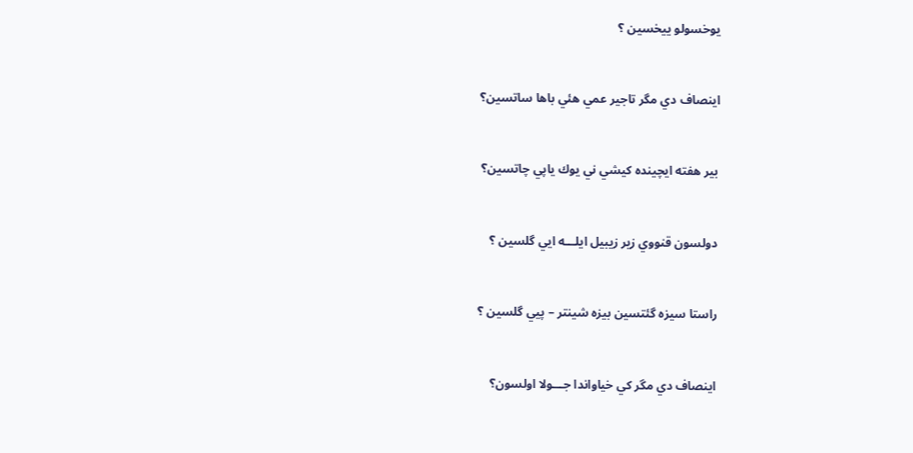يوخسولو ييخسين ؟


اينصاف دي مگر تاجير عمي هئي باها ساتسين؟


بير هفته ايچينده كيشي ني يوك ياپي چاتسين؟


دولسون قنووي زير زيبيل ايلـــه ايي گلسين ؟


راستا سيزه گئتسين بيزه شينتر – پيي گلسين ؟


اينصاف دي مگر كي خياواندا جـــولا اولسون؟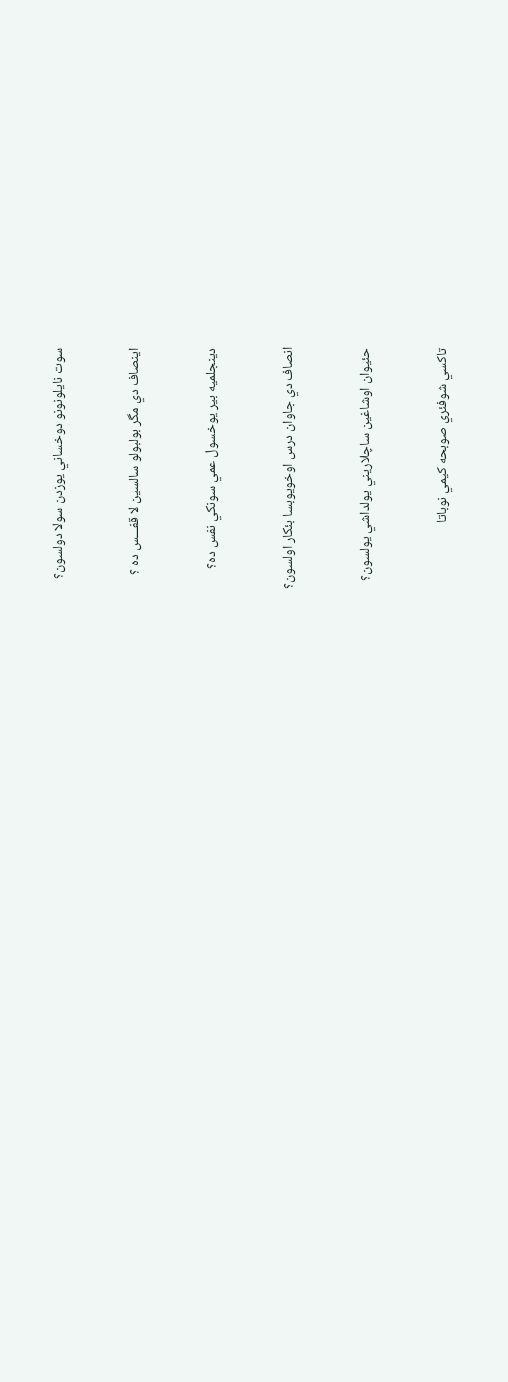سوت نايلونونو دوخساني يوزدن سولا دولسون؟


اينصاف دي مگر بولبولو سالسين لا قفـــس ده ؟


دينجلميه بير يوخسول عمي سونكي نفس ده؟


انصاف دي جاوان درس اوخويوبسا بئكار اولسون؟


حئيوان اوشاغين ساچلاريني يولداشي يولسون؟


تاكسي شوفئري صوبحه كيمي نوباتا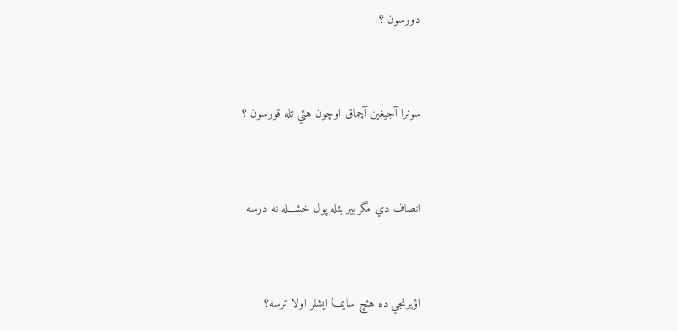دورسون ؟


سونرا آجيغين آچماق اوچون هئي تله قورسون ؟


انصاف دي مگر بير بئله پول خشـــله نه درسه


اؤيرنجي ده هئچ سايمـــا ايشلر اولا ترسه؟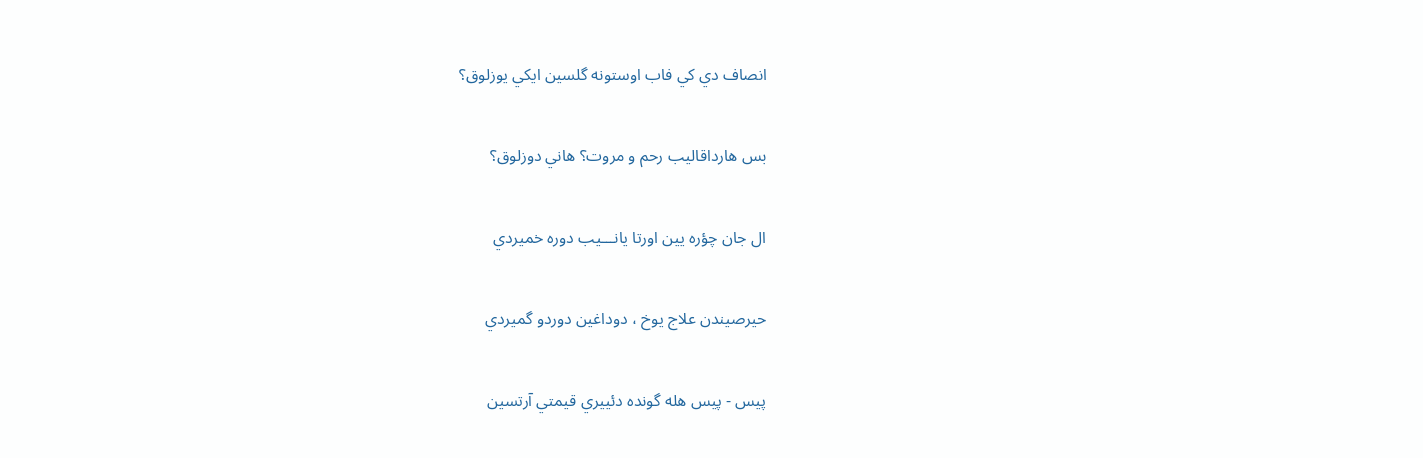انصاف دي كي فاب اوستونه گلسين ايكي يوزلوق؟


بس هارداقاليب رحم و مروت؟ هاني دوزلوق؟


ال جان چؤره يين اورتا يانـــيب دوره خميردي


حيرصيندن علاج يوخ ، دوداغين دوردو گميردي


پيس - پيس هله گونده دئييري قيمتي آرتسين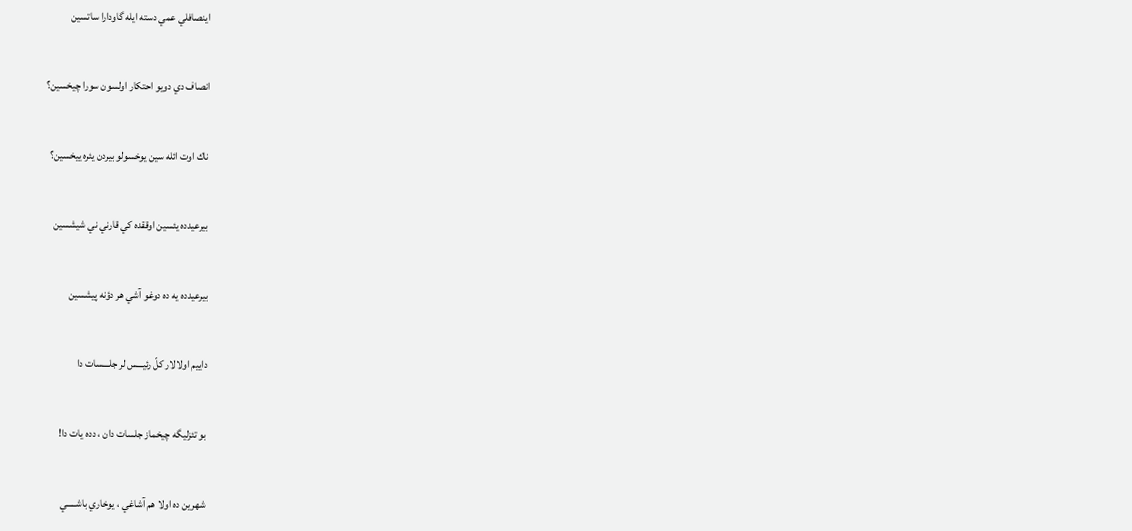اينصافلي عمي دسته ايله گاودارا ساتسين


انصاف دي دويو احتكار اولسون سورا چيخسين؟


ناك اوت ائله سين يوخسولو بيردن يئره ييخسين؟


بيرعيدده يئسين اوققده كي قارني ني شيشسين


بيرعيدده يه ده دوغو آشي هر دؤنه پيشسين


داييم اولالار كلّ رئيـــس لر جلـــسات دا


بو تئزليگه چيخماز جلسات دان ، دده يات دا!


شهرين ده اولا هم آشاغي ، يوخاري باشـــــي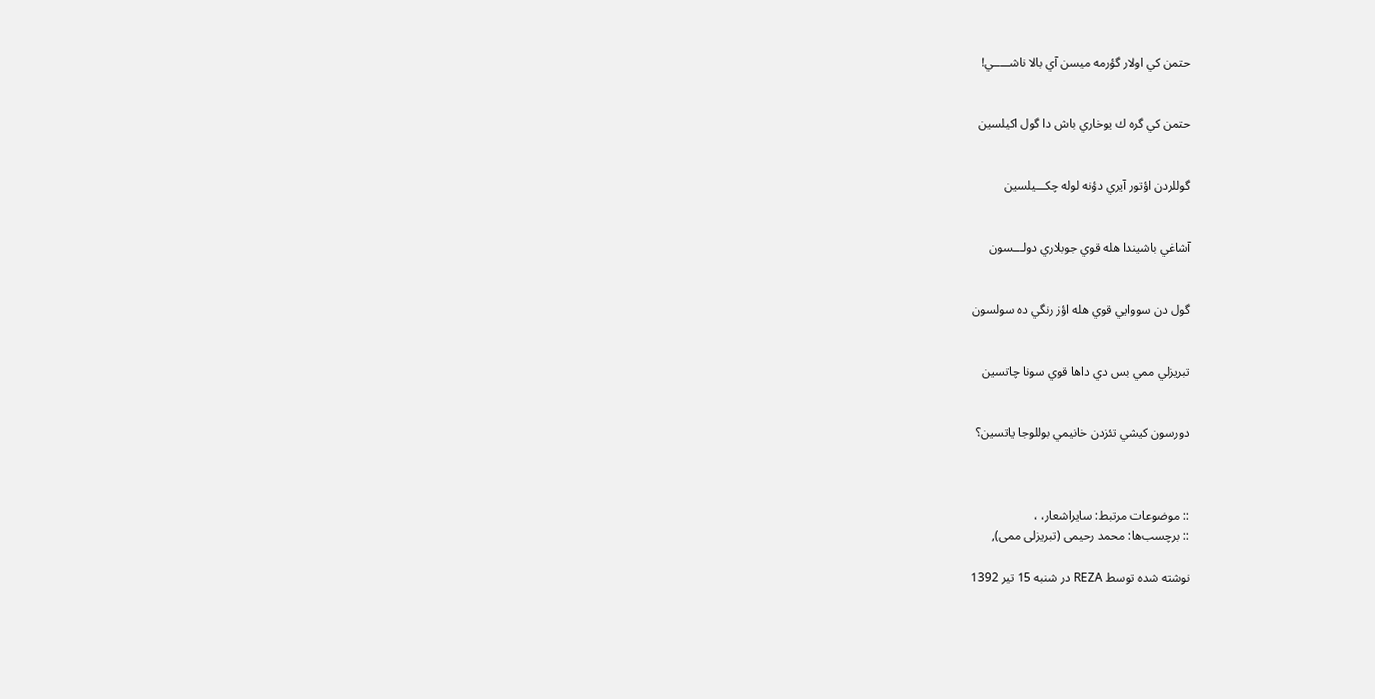حتمن كي اولار گؤرمه ميسن آي بالا ناشـــــي!


حتمن كي گره ك يوخاري باش دا گول اكيلسين


گوللردن اؤتور آيري دؤنه لوله چكـــيلسين


آشاغي باشيندا هله قوي جوبلاري دولـــسون


گول دن سووايي قوي هله اؤز رنگي ده سولسون


تبريزلي ممي بس دي داها قوي سونا چاتسين


دورسون كيشي تئزدن خانيمي بوللوجا ياتسين؟



:: موضوعات مرتبط: سایراشعار، ،
:: برچسب‌ها: محمد رحیمی (تبریزلی ممی),

نوشته شده توسط REZA در شنبه 15 تير 1392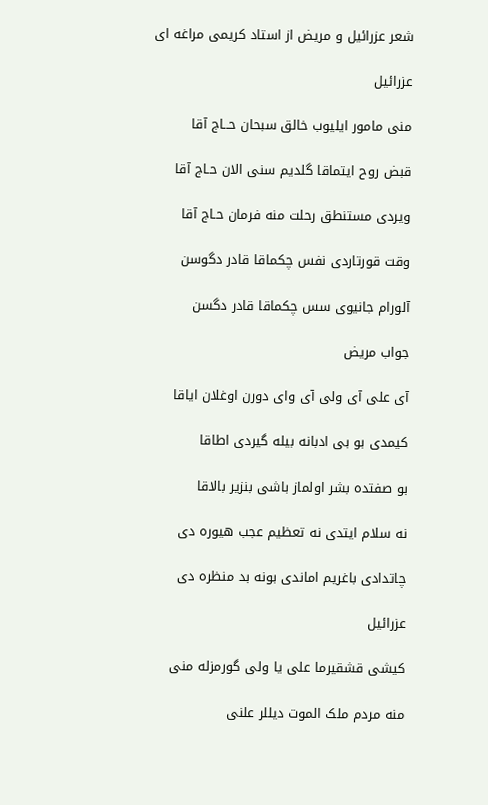شعر عزرائیل و مریض از استاد کریمی مراغه ای

عزرائیل

منی مامور ایلیوب خالق سبحان حــاج آقا

قبض روح ایتماقا گلدیم سنی الان حـاج آقا

ویردی مستنطق رحلت منه فرمان حـاج آقا

وقت قورتاردی نفس چکماقا قادر دگوسن

آلورام جانیوی سس چکماقا قادر دگسن

جواب مریض

آی علی آی ولی آی وای دورن اوغلان ایاقا

کیمدی بو بی ادبانه بیله گیردی اطاقا

بو صفتده بشر اولماز باشی بنزیر بالاقا

نه سلام ایتدی نه تعظیم عجب هیوره دی

چاتدادی باغریم اماندی بونه بد منظره دی

عزرائیل

کیشی قشقیرما علی یا ولی گورمزله منی

منه مردم ملک الموت دیللر علنی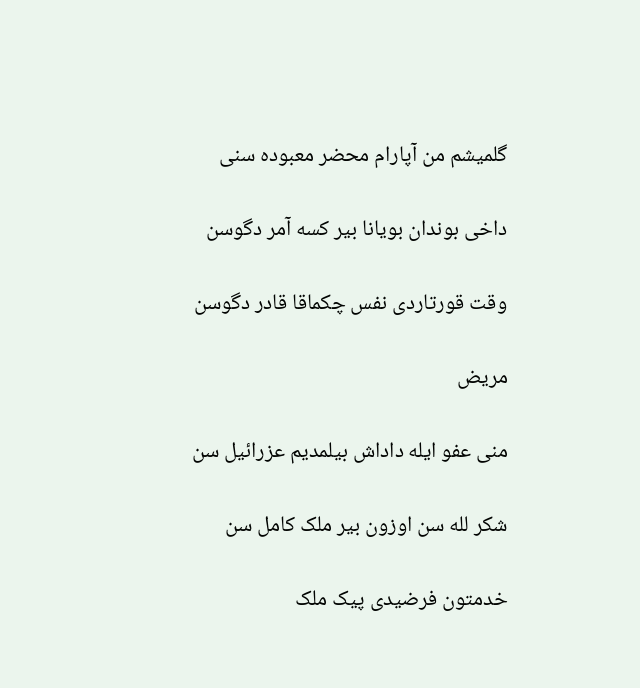گلمیشم من آپارام محضر معبوده سنی

داخی بوندان بویانا بیر کسه آمر دگوسن

وقت قورتاردی نفس چکماقا قادر دگوسن

مریض

منی عفو ایله داداش بیلمدیم عزرائیل سن

شکر لله سن اوزون بیر ملک کامل سن

خدمتون فرضیدی پیک ملک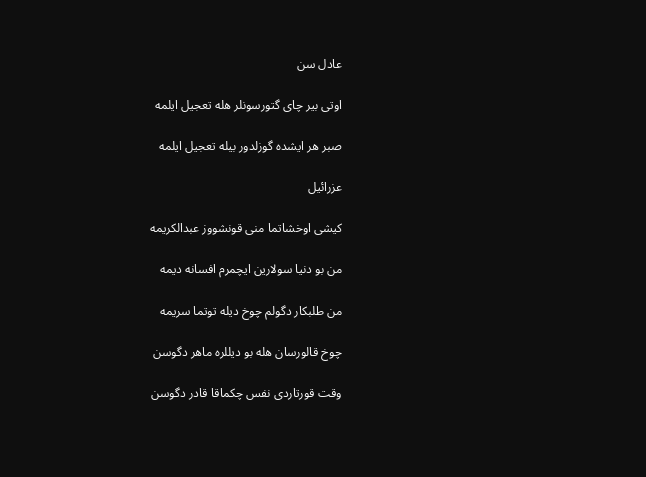عادل سن

اوتی بیر چای گتورسونلر هله تعجیل ایلمه

صبر هر ایشده گوزلدور بیله تعجیل ایلمه

عزرائیل

کیشی اوخشاتما منی قونشووز عبدالکریمه

من بو دنیا سولارین ایچمرم افسانه دیمه

من طلبکار دگولم چوخ دیله توتما سریمه

چوخ قالورسان هله بو دیللره ماهر دگوسن

وقت قورتاردی نفس چکماقا قادر دگوسن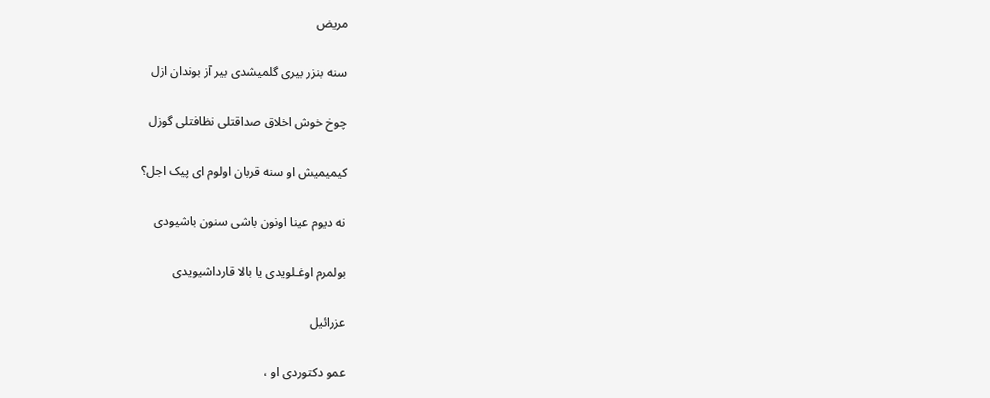مریض

سنه بنزر بیری گلمیشدی بیر آز بوندان ازل

چوخ خوش اخلاق صداقتلی نظافتلی گوزل

کیمیمیش او سنه قربان اولوم ای پیک اجل؟

نه دیوم عینا اونون باشی سنون باشیودی

بولمرم اوغـلویدی یا بالا قارداشیویدی

عزرائیل

عمو دکتوردی او ،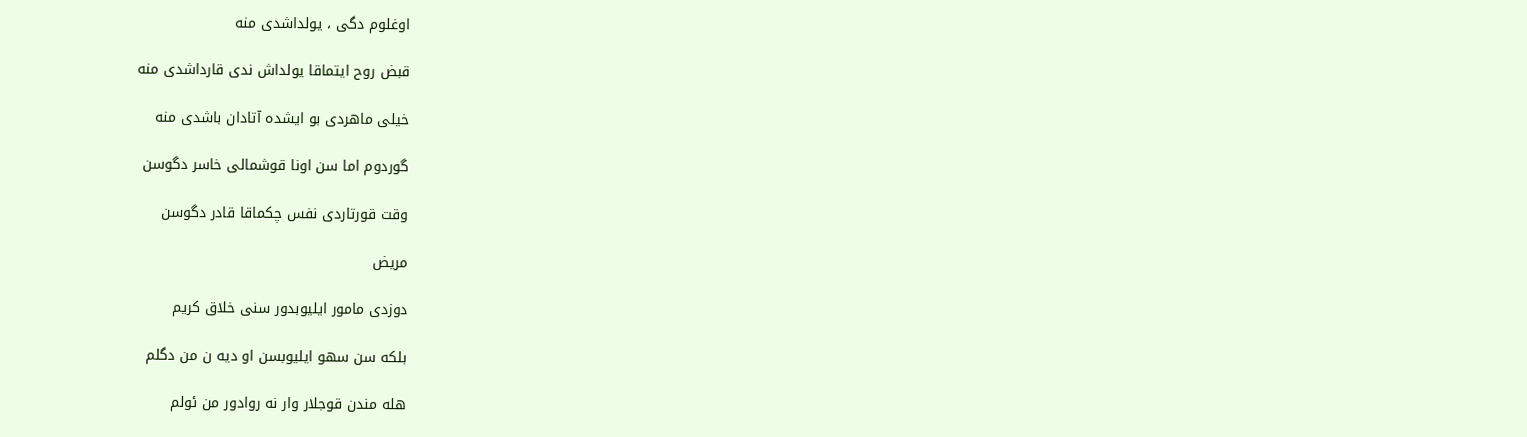اوغلوم دگی ، یولداشدی منه

قبض روح ایتماقا یولداش ندی قارداشدی منه

خیلی ماهردی بو ایشده آتادان باشدی منه

گوردوم اما سن اونا قوشمالی خاسر دگوسن

وقت قورتاردی نفس چکماقا قادر دگوسن

مریض

دوزدی مامور ایلیوبدور سنی خلاق کریم

بلکه سن سهو ایلیوبسن او دیه ن من دگلم

هله مندن قوجلار وار نه روادور من ئولم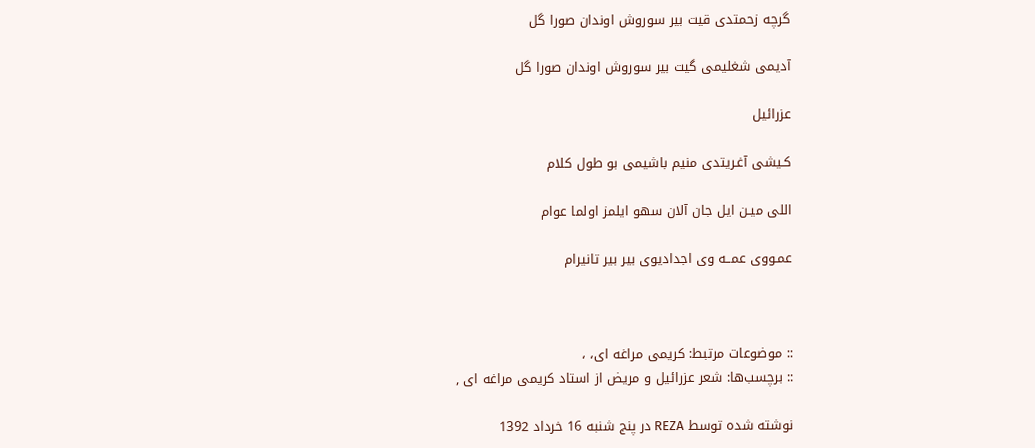گرچه زحمتدی قیت بیر سوروش اوندان صورا گل

آدیمی شغلیمی گیت بیر سوروش اوندان صورا گل

عزرائیل

کـیشی آغـریتدی منیم باشیمی بو طول کلام

اللی میـن ایل جان آلان سهو ایلمز اولما عوام

عمـووی عمــه وی اجدادیوی بیر بیر تانیرام



:: موضوعات مرتبط: کریمی مراغه ای، ،
:: برچسب‌ها: شعر عزرائیل و مریض از استاد کریمی مراغه ای ,

نوشته شده توسط REZA در پنج شنبه 16 خرداد 1392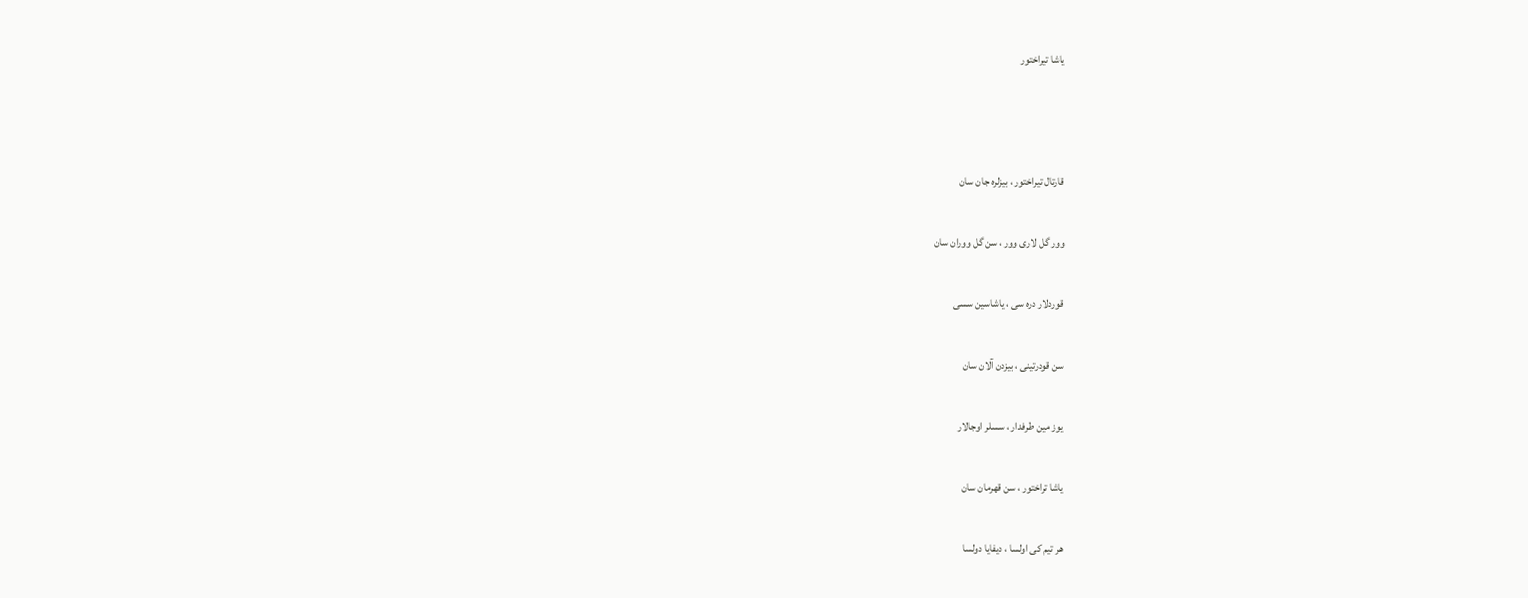یاشا تیراختور



قارتال تیراختور ، بیزلره جان سان

وور گل لاری وور ، سن گل ووران سان

قوردلار دره سی ، یاشاسین سسی

سن قودرتینی ، بیزدن آلان سان

یوز مین طرفدار ، سسلر اوجالار

یاشا تراختور ، سن قهرمان سان

هر تیم کی اولسا ، دیفایا دولسا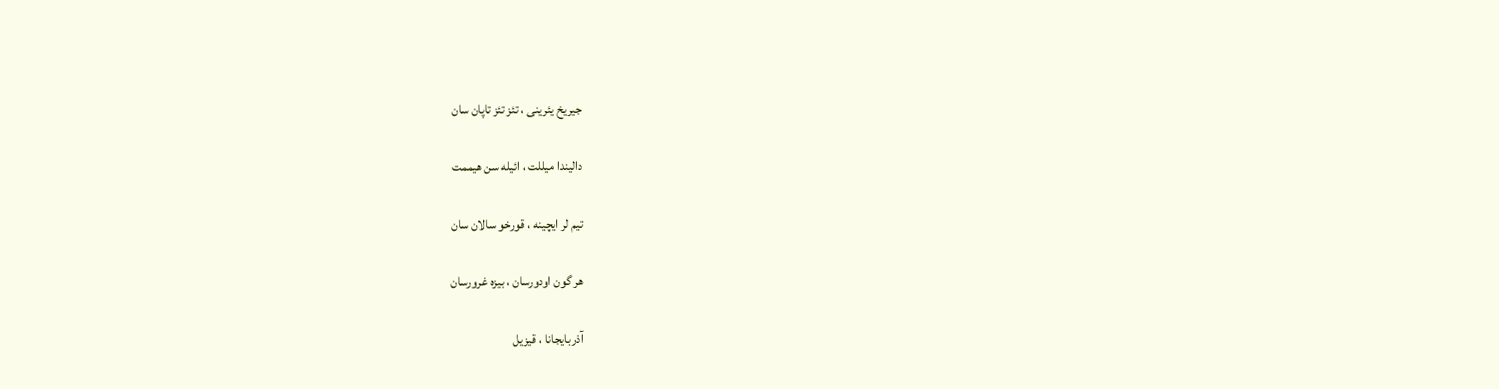جیریخ یئرینی ، تئز تئز تاپان سان

دالیندا میللت ، ائیله سن هیممت

تیم لر ایچینه ، قورخو سالان سان

هر گون اودورسان ، بیزه غرورسان

آذربایجانا ، قیزیل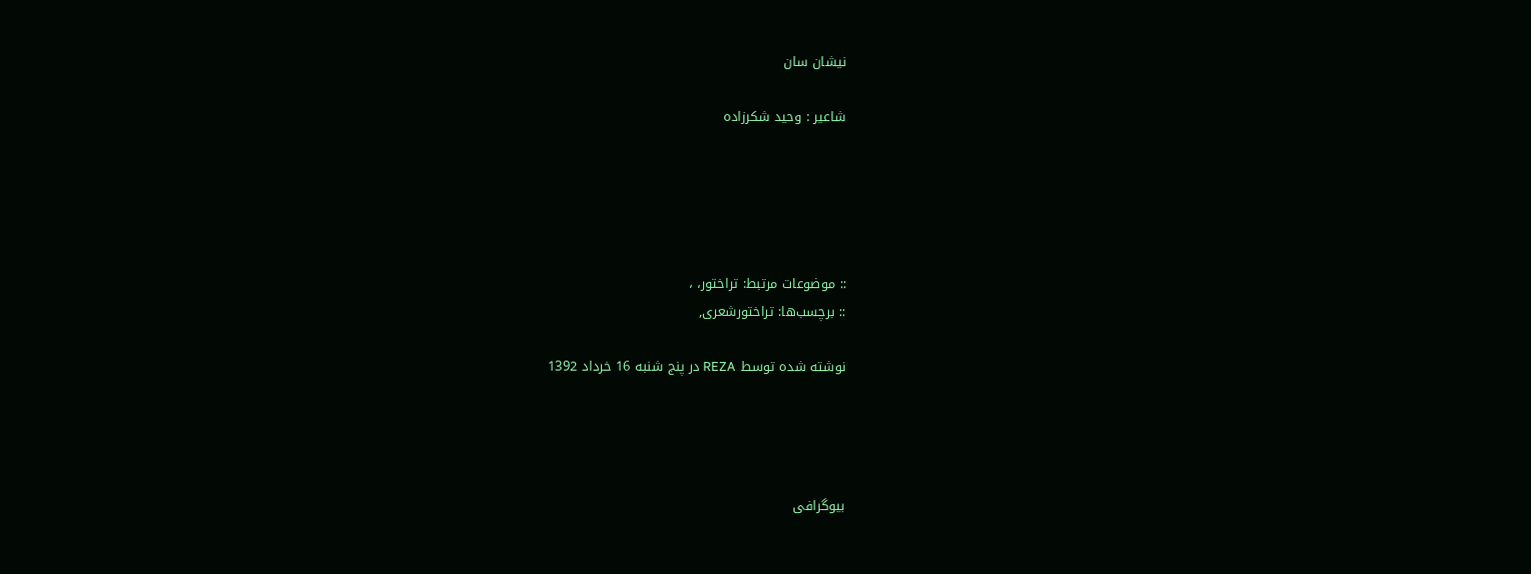نیشان سان

شاعیر : وحید شکرزاده





:: موضوعات مرتبط: تراختور، ،
:: برچسب‌ها: تراختورشعری,

نوشته شده توسط REZA در پنج شنبه 16 خرداد 1392




بیوگرافی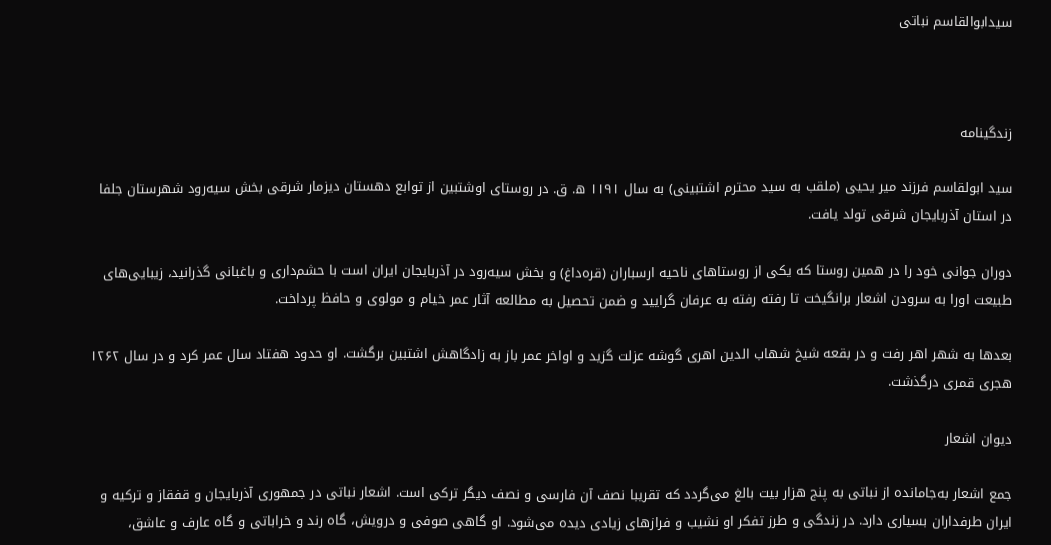سیدابوالقاسم نباتی



زندگینامه

سید ابولقاسم فرزند میر یحیی (ملقب به سید محترم اشتبینی) به سال ۱۱۹۱ ه. ق. در روستای اوشتبین از توابع دهستان دیزمار شرقی بخش سیه‌رود شهرستان جلفا در استان آذربایجان شرقی تولد یافت.

دوران جوانی خود را در همین روستا که یکی از روستاهای ناحیه ارسباران (قره‌داغ) و بخش سیه‌رود در آذربایجان ایران است با حشم‌داری و باغبانی گذرانید، زیبایی‌های طبیعت اورا به سرودن اشعار برانگیخت تا رفته رفته به عرفان گرایید و ضمن تحصیل به مطالعه آثار عمر خیام و مولوی و حافظ پرداخت.

بعدها به شهر اهر رفت و در بقعه شیخ شهاب الدین اهری گوشه عزلت گزید و اواخر عمر باز به زادگاهش اشتبین برگشت. او حدود هفتاد سال عمر کرد و در سال ۱۲۶۲ هجری قمری درگذشت.

دیوان اشعار

جمع اشعار به‌جامانده از نباتی به پنج هزار بیت بالغ می‌گردد که تقریبا نصف آن فارسی و نصف دیگر ترکی است. اشعار نباتی در جمهوری آذربایجان و قفقاز و ترکیه و ایران طرفداران بسیاری دارد. در زندگی و طرز تفکر او نشیب‌ و فرازهای زیادی دیده می‌شود. او گاهی صوفی و درویش، گاه رند و خراباتی و گاه عارف و عاشق،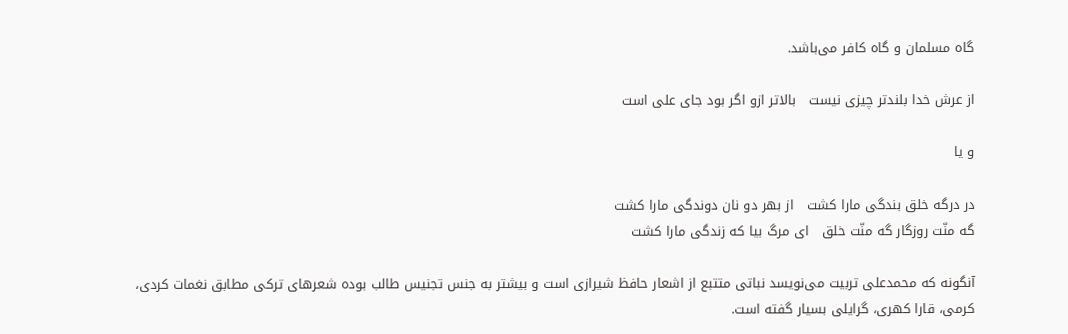گاه مسلمان و گاه کافر می‌باشد.

از عرش خدا بلندتر چیزی نیست   بالاتر ازو اگر بود جای علی است

و یا

در درگه خلق بندگی مارا کشت   از بهر دو نان دوندگی مارا کشت
گه منّت روزگار گه منّت خلق   ای مرگ بیا که زندگی مارا کشت

آنگونه که محمدعلی تربیت می‌نویسد نباتی متتبع از اشعار حافظ شیرازی است و بیشتر به جنس تجنیس طالب بوده شعرهای ترکی مطابق نغمات کردی، کرمی، قارا کهری، گرایلی بسیار گفته‌ است.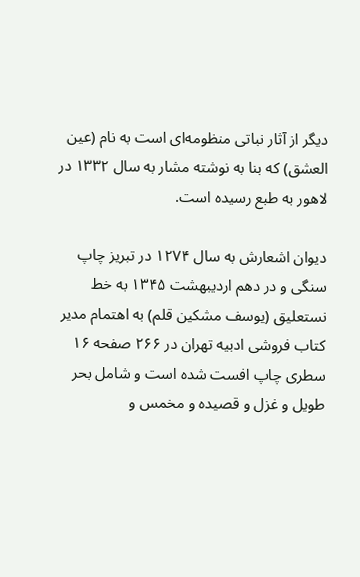دیگر از آثار نباتی منظومه‌ای است به نام (عین العشق) که بنا به نوشته مشار به سال ۱۳۳۲ در لاهور به طبع رسیده‌ است.

دیوان اشعارش به سال ۱۲۷۴ در تبریز چاپ سنگی و در دهم اردیبهشت ۱۳۴۵ به خط نستعلیق (یوسف مشکین قلم) به اهتمام مدیر کتاب فروشی ادبیه تهران در ۲۶۶ صفحه ۱۶ سطری چاپ افست شده‌ است و شامل بحر طویل و غزل و قصیده و مخمس و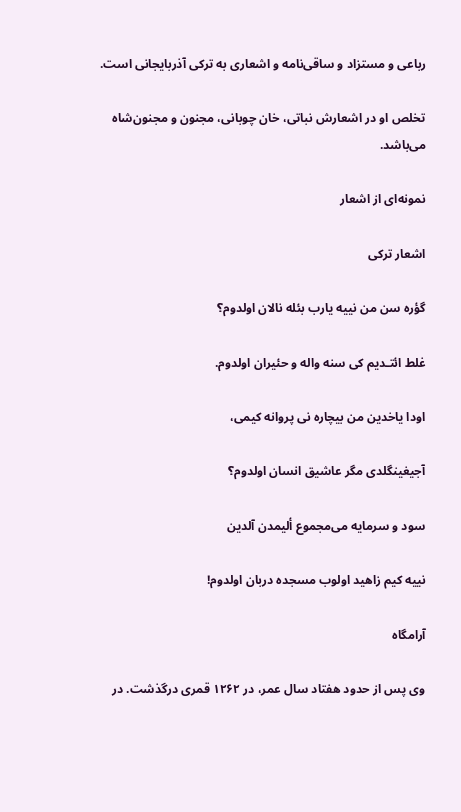رباعی و مستزاد و ساقی‌نامه و اشعاری به ترکی آذربایجانی است.

تخلص او در اشعارش نباتی، خان چوبانی، مجنون و مجنون‌شاه می‌باشد.

نمونه‌ای از اشعار

اشعار ترکی

گؤره سن من نییه یارب بئله نالان اولدوم؟

غلط ائتـدیم کی سنه واله و حئیران اولدوم.

اودا یاخدین من بیچاره نی پروانه کیمی،

آجیغینگلدی مگر عاشیق انسان اولدوم؟

سود و سرمایه می‌مجموع ألیمدن آلدین

نییه کیم زاهید اولوب مسجده دربان اولدوم!

آرامگاه

وی پس از حدود هفتاد سال عمر، در ۱۲۶۲ قمری درگذشت. در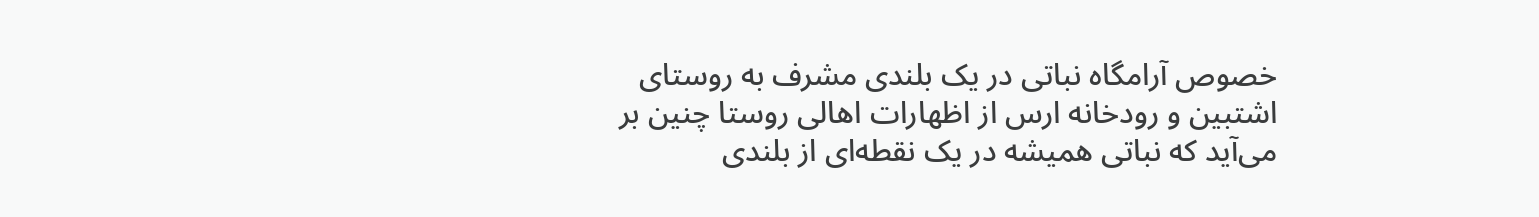خصوص آرامگاه نباتی در یک بلندی مشرف به روستای اشتبین و رودخانه ارس از اظهارات اهالی روستا چنین بر می‌آید که نباتی همیشه در یک نقطه‌ای از بلندی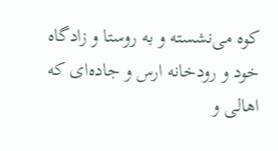کوه می‌نشسته و به روستا و زادگاه خود و رودخانه ارس و جاده‌ای که اهالی و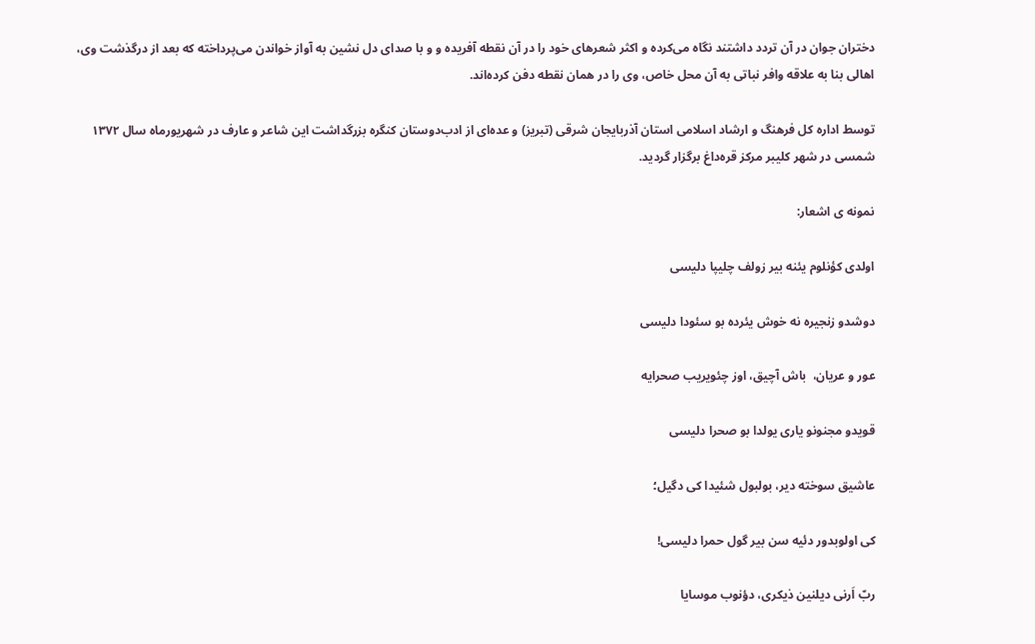دختران جوان در آن تردد داشتند نگاه می‌کرده و اکثر شعرهای خود را در آن نقطه آفریده و و با صدای دل نشین به آواز خواندن می‌پرداخته که بعد از درگذشت وی، اهالی بنا به علاقه وافر نباتی به آن محل خاص، وی را در همان نقطه دفن کرده‌اند.

توسط اداره کل فرهنگ و ارشاد اسلامی استان آذربایجان شرقی (تبریز) و عده‌ای از ادب‌دوستان کنگره بزرگداشت این شاعر و عارف در شهریورماه سال ۱۳۷۲ شمسی در شهر کلیبر مرکز قره‌داغ برگزار گردید.

نمونه ی اشعار:

اولدی کؤنلوم یئنه بیر زولف چلیپا دلیسی

دوشدو زنجیره نه خوش یئرده بو سئودا دلیسی

عور و عریان،  باش آچیق، اوز چئویریب صحرایه

قویدو مجنونو یاری یولدا بو صحرا دلیسی

عاشیق سوخته دیر، بولبول شئیدا کی دگیل؛

کی اولوبدور دئیه سن بیر گول حمرا دلیسی!

ربّ اَرنی دیلنین ذیکری، دؤنوب موسایا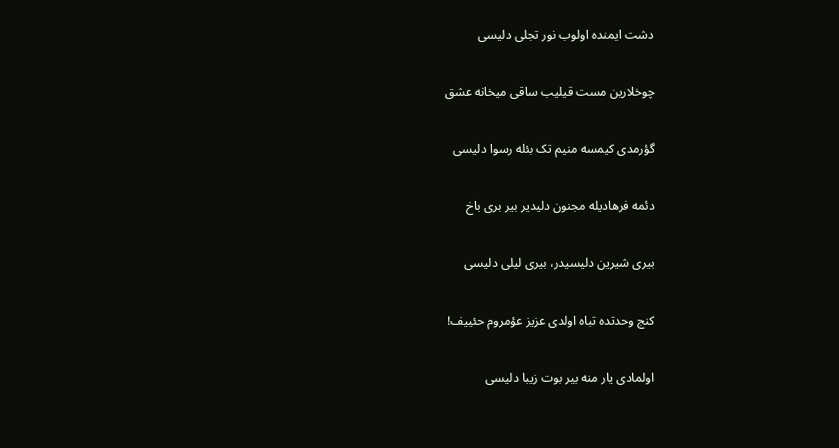دشت ایمنده اولوب نور تجلی دلیسی

چوخلارین مست قیلیب ساقی میخانه عشق

گؤرمدی کیمسه منیم تک بئله رسوا دلیسی

دئمه فرهادیله مجنون دلیدیر بیر بری باخ

بیری شیرین دلیسیدر، بیری لیلی دلیسی

کنج وحدتده تباه اولدی عزیز عؤمروم حئییف!

اولمادی یار منه بیر بوت زیبا دلیسی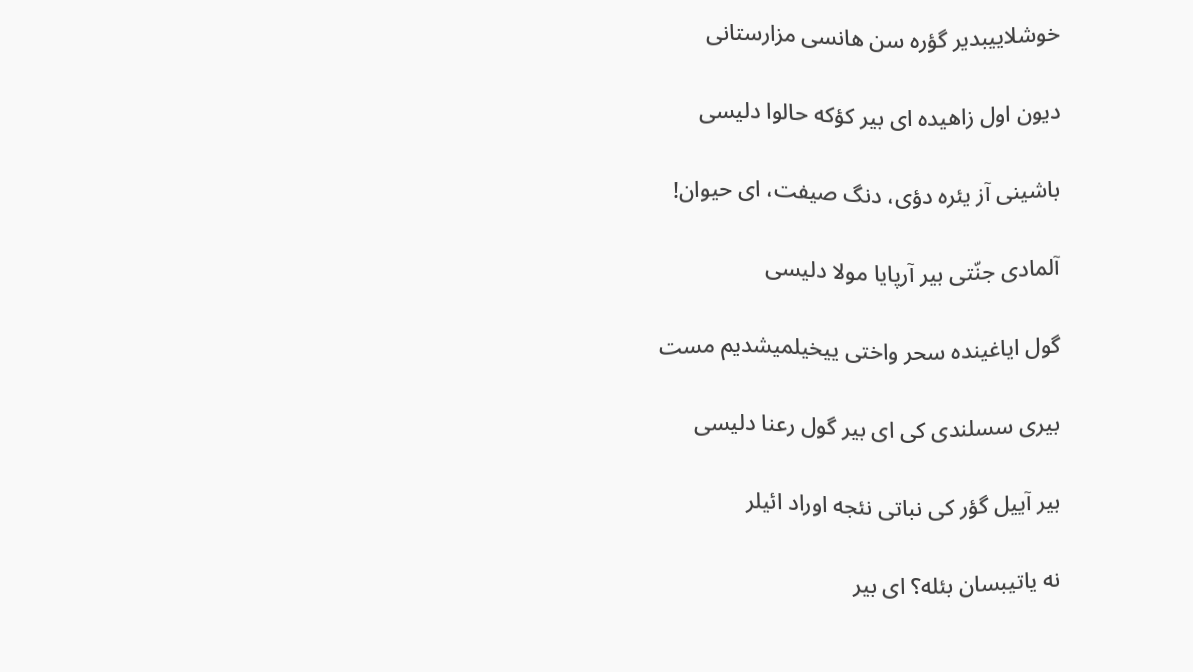خوشلاییبدیر گؤره سن هانسی مزارستانی

دیون اول زاهیده ای بیر کؤکه حالوا دلیسی

باشینی آز یئره دؤی، دنگ صیفت، ای حیوان!

آلمادی جنّتی بیر آرپایا مولا دلیسی

گول ایاغینده سحر واختی ییخیلمیشدیم مست

بیری سسلندی کی ای بیر گول رعنا دلیسی

بیر آییل گؤر کی نباتی نئجه اوراد ائیلر

نه یاتیبسان بئله؟ ای بیر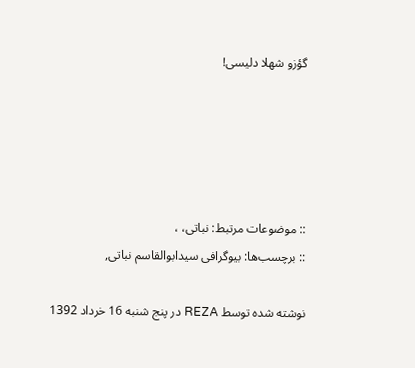گؤزو شهلا دلیسی!





:: موضوعات مرتبط: نباتی، ،
:: برچسب‌ها: بیوگرافی سیدابوالقاسم نباتی,

نوشته شده توسط REZA در پنج شنبه 16 خرداد 1392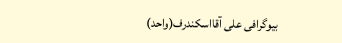بیوگرافی علی آقااسکندرف(واحد)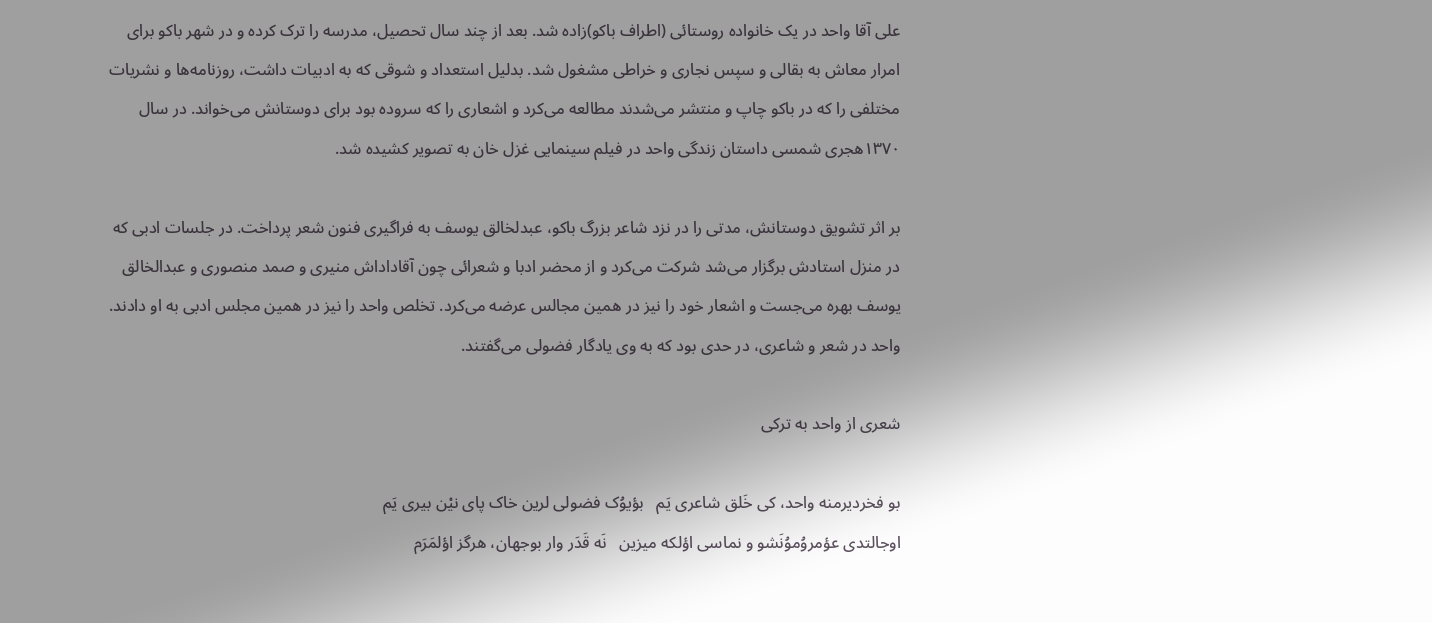علی آقا واحد در یک خانواده روستائی (اطراف باکو)زاده شد. بعد از چند سال تحصیل، مدرسه را ترک کرده و در شهر باکو برای امرار معاش به بقالی و سپس نجاری و خراطی مشغول شد. بدلیل استعداد و شوقی که به ادبیات داشت، روزنامه‌ها و نشریات مختلفی را که در باکو چاپ و منتشر می‌شدند مطالعه می‌کرد و اشعاری را که سروده بود برای دوستانش می‌خواند. در سال ۱۳۷۰هجری شمسی داستان زندگی واحد در فیلم سینمایی غزل خان به تصویر کشیده شد.

بر اثر تشویق دوستانش، مدتی را در نزد شاعر بزرگ باکو، عبدلخالق یوسف به فراگیری فنون شعر پرداخت. در جلسات ادبی که در منزل استادش برگزار می‌شد شرکت می‌کرد و از محضر ادبا و شعرائی چون آقاداداش منیری و صمد منصوری و عبدالخالق یوسف بهره می‌جست و اشعار خود را نیز در همین مجالس عرضه می‌کرد. تخلص واحد را نیز در همین مجلس ادبی به او دادند. واحد در شعر و شاعری، در حدی بود که به وی یادگار فضولی می‌گفتند.

شعری از واحد به ترکی

بو فخردیرمنه واحد، کی خَلق شاعری یَم   بؤیوُک فضولی لرین خاک پای نیْن بیری یَم
اوجالتدی عؤمروُموُنَشو و نماسی اؤلکه میزین   نَه قَدَر وار بوجهان، هرگز اؤلمَرَم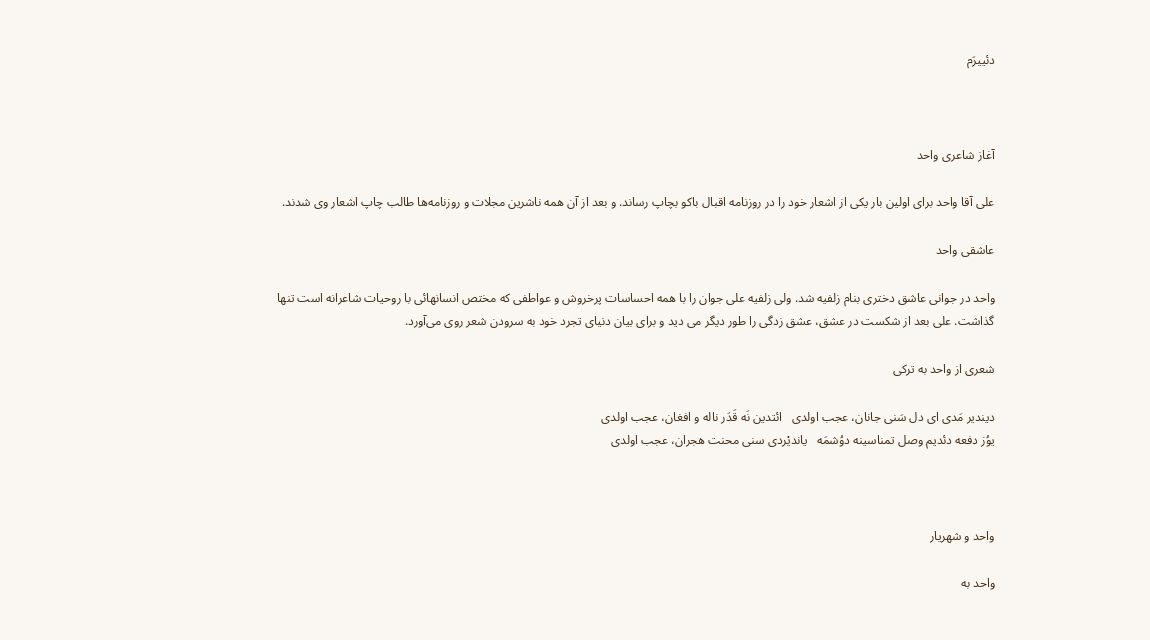دئییرَم



آغاز شاعری واحد

علی آقا واحد برای اولین بار یکی از اشعار خود را در روزنامه اقبال باکو بچاپ رساند. و بعد از آن همه ناشرین مجلات و روزنامه‌ها طالب چاپ اشعار وی شدند.

عاشقی واحد

واحد در جوانی عاشق دختری بنام زلفیه شد. ولی زلفیه علی جوان را با همه احساسات پرخروش و عواطفی که مختص انسانهائی با روحیات شاعرانه است تنها گذاشت. علی بعد از شکست در عشق، عشق زدگی را طور دیگر می دید و برای بیان دنیای تجرد خود به سرودن شعر روی می‌آورد.

شعری از واحد به ترکی

دیندیر مَدی ای دل سَنی جانان، عجب اولدی   ائتدین نَه قَدَر ناله و افغان، عجب اولدی
یوُز دفعه دئدیم وصل تمناسینه دوُشمَه   یاندیْردی سنی محنت هجران، عجب اولدی



واحد و شهریار

واحد به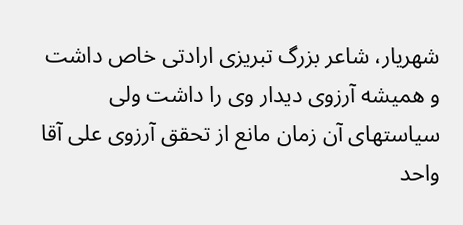شهریار، شاعر بزرگ تبریزی ارادتی خاص داشت و همیشه آرزوی دیدار وی را داشت ولی سیاستهای آن زمان مانع از تحقق آرزوی علی آقا واحد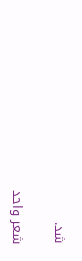شد.

شعر واحد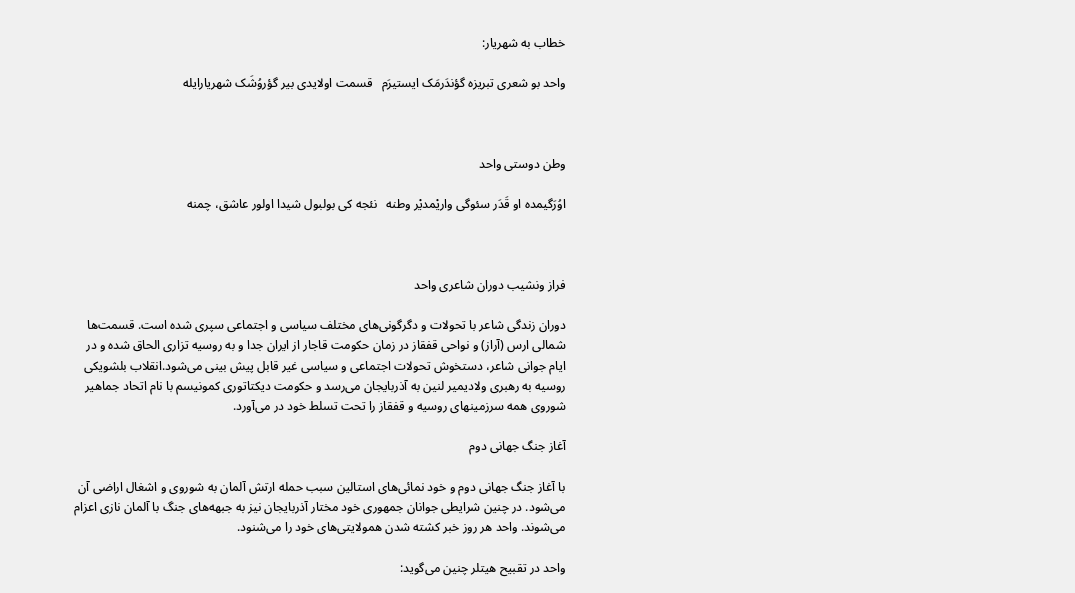خطاب به شهریار:

واحد بو شعری تبریزه گؤندَرمَک ایستیرَم   قسمت اولایدی بیر گؤروُشَک شهریارایله



وطن دوستی واحد

اوُرَگیمده او قَدَر سئوگی واریْمدیْر وطنه   نئجه کی بولبول شیدا اولور عاشق، چمنه



فراز ونشیب دوران شاعری واحد

دوران زندگی شاعر با تحولات و دگرگونی‌های مختلف سیاسی و اجتماعی سپری شده است. قسمت‌ها شمالی ارس (آراز) و نواحی قفقاز در زمان حکومت قاجار از ایران جدا و به روسیه تزاری الحاق شده و در ایام جوانی شاعر، دستخوش تحولات اجتماعی و سیاسی غیر قابل پیش بینی می‌شود.انقلاب بلشویکی روسیه به رهبری ولادیمیر لنین به آذربایجان می‌رسد و حکومت دیکتاتوری کمونیسم با نام اتحاد جماهیر شوروی همه سرزمینهای روسیه و قفقاز را تحت تسلط خود در می‌آورد.

آغاز جنگ جهانی دوم

با آغاز جنگ جهانی دوم و خود نمائی‌های استالین سبب حمله ارتش آلمان به شوروی و اشغال اراضی آن می‌شود. در چنین شرایطی جوانان جمهوری خود مختار آذربایجان نیز به جبهه‌های جنگ با آلمان نازی اعزام می‌شوند. واحد هر روز خبر کشته شدن همولایتی‌های خود را می‌شنود.

واحد در تقبیح هیتلر چنین می‌گوید: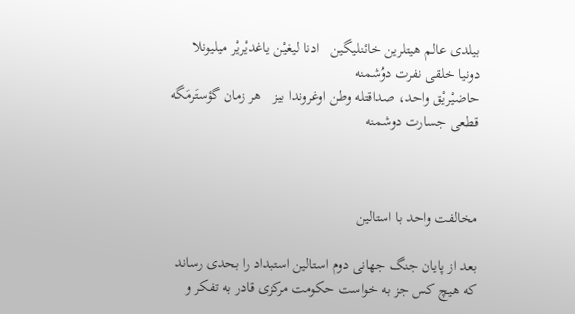بیلدی عالم هیتلرین خائنلیگین   ادنا لیغیْن یاغدیْریْر میلیونلا دونیا خلقی نفرت دوُشمنه
حاضیْریْق واحد، صداقتله وطن اوغروندا بیز   هر زمان گؤستَرمَگه قطعی جسارت دوشمنه



مخالفت واحد با استالین

بعد از پایان جنگ جهانی دوم استالین استبداد را بحدی رساند که هیچ کس جز به خواست حکومت مرکزی قادر به تفکر و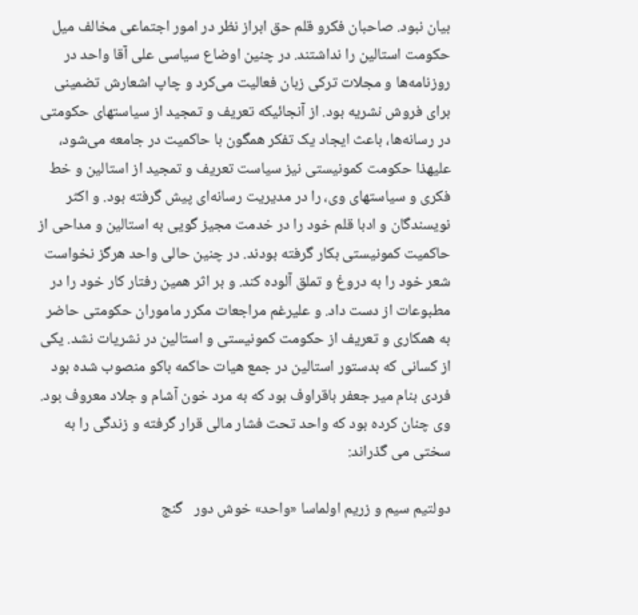بیان نبود. صاحبان فکرو قلم حق ابراز نظر در امور اجتماعی مخالف میل حکومت استالین را نداشتند. در چنین اوضاع سیاسی علی آقا واحد در روزنامه‌ها و مجلات ترکی زبان فعالیت می‌کرد و چاپ اشعارش تضمینی برای فروش نشریه بود. از آنجائیکه تعریف و تمجید از سیاستهای حکومتی در رسانه‌ها، باعث ایجاد یک تفکر همگون با حاکمیت در جامعه می‌شود، علیهذا حکومت کمونیستی نیز سیاست تعریف و تمجید از استالین و خط فکری و سیاستهای وی، را در مدیریت رسانه‌ای پیش گرفته بود. و اکثر نویسندگان و ادبا قلم خود را در خدمت مجیز گویی به استالین و مداحی از حاکمیت کمونیستی بکار گرفته بودند. در چنین حالی واحد هرگز نخواست شعر خود را به دروغ و تملق آلوده کند. و بر اثر همین رفتار کار خود را در مطبوعات از دست داد. و علیرغم مراجعات مکرر ماموران حکومتی حاضر به همکاری و تعریف از حکومت کمونیستی و استالین در نشریات نشد. یکی از کسانی که بدستور استالین در جمع هیات حاکمه باکو منصوب شده بود فردی بنام میر جعفر باقراوف بود که به مرد خون آشام و جلاد معروف بود. وی چنان کرده بود که واحد تحت فشار مالی قرار گرفته و زندگی را به سختی می گذراند:

دولتیم سیم و زریم اولماسا «واحد» خوش دور   گنج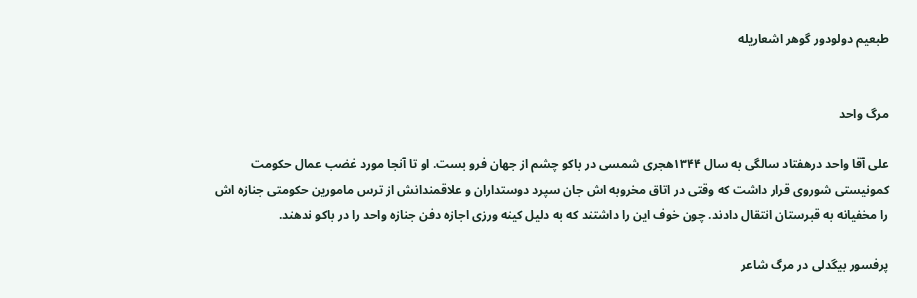طبعیم دولودور گوهر اشعاریله


مرگ واحد

علی آقا واحد درهفتاد سالگی به سال ۱۳۴۴هجری شمسی در باکو چشم از جهان فرو بست. او تا آنجا مورد غضب عمال حکومت کمونیستی شوروی قرار داشت که وقتی در اتاق مخروبه اش جان سپرد دوستداران و علاقمندانش از ترس مامورین حکومتی جنازه اش را مخفیانه به قبرستان انتقال دادند. چون خوف این را داشتند که به دلیل کینه ورزی اجازه دفن جنازه واحد را در باکو ندهند.

پرفسور بیگدلی در مرگ شاعر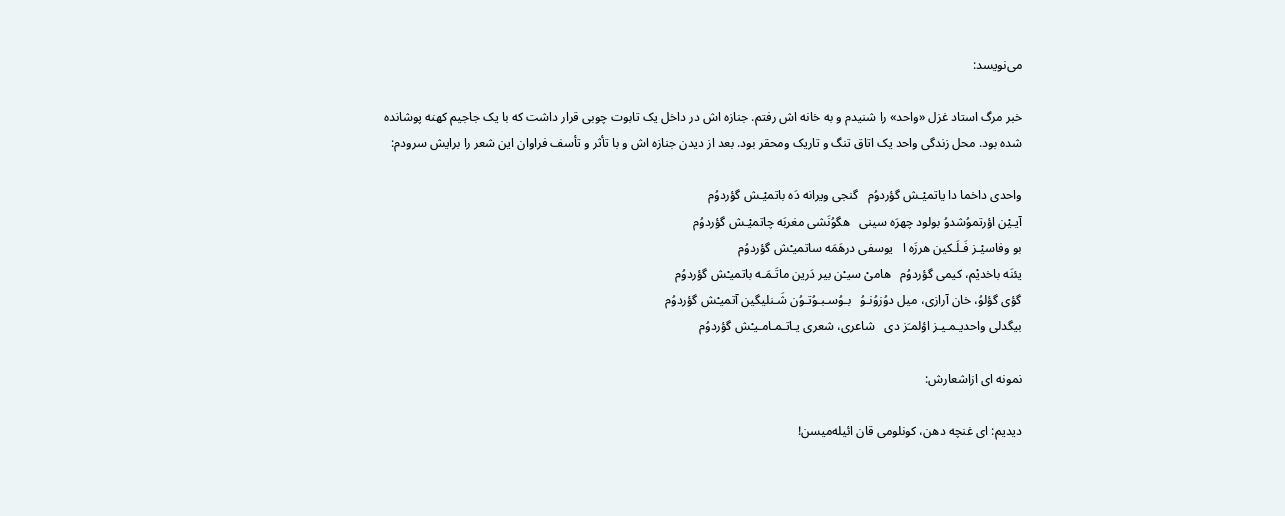می‌نویسد:

خبر مرگ استاد غزل «واحد» را شنیدم و به خانه اش رفتم. جنازه اش در داخل یک تابوت چوبی قرار داشت که با یک جاجیم کهنه پوشانده شده بود. محل زندگی واحد یک اتاق تنگ و تاریک ومحقر بود. بعد از دیدن جنازه اش و با تأثر و تأسف فراوان این شعر را برایش سرودم:

واحدی داخما دا یاتمیْـش گؤردوُم   گنجی ویرانه دَه باتمیْـش گؤردوُم
آیـیْن اؤرتموُشدوُ بولود چهرَه سینی   هگوُنَشی مغربَه چاتمیْـش گؤردوُم
بو وفاسیْـز فَـلَـکین هرزَه ا   یوسفی درهَمَه ساتمیـْش گؤردوُم
یئنَه باخدیْم، کیمی گؤردوُم   هامیْ سیـْن بیر دَرین ماتَـمَـه باتمیـْش گؤردوُم
گؤی گؤلوُ، خان آرازی، میل دوُزوُنـوُ   بـوُسـبـوُتـوُن شَـنلیگین آتمیـْش گؤردوُم
بیگدلی واحدیـمـیـز اؤلمـَز دی   شاعری، شعری یـاتـمـامـیـْش گؤردوُم

نمونه ای ازاشعارش:

دیدیم: ای غنچه دهن، کونلومی قان ائیله‌میسن!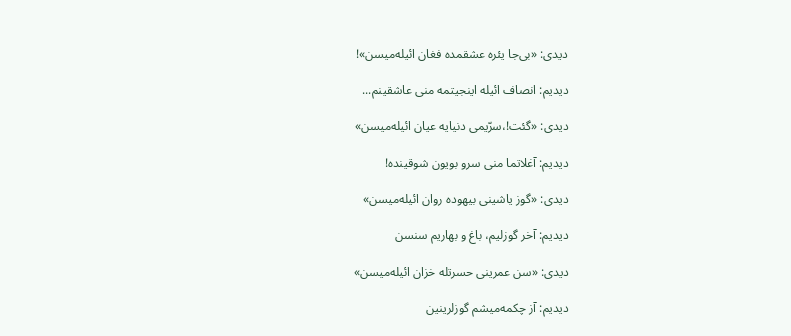دیدی: «بی‌جا یئره عشقمده فغان ائیله‌میسن»!

دیدیم: انصاف ائیله اینجیتمه منی عاشقینم...

دیدی: «گئت!،سرّیمی دنیایه عیان ائیله‌میسن»

دیدیم: آغلاتما منی سرو بویون شوقینده!

دیدی: «گوز یاشینی بیهوده روان ائیله‌میسن»

دیدیم: آخر گوزلیم، باغ و بهاریم سنسن

دیدی: «سن عمرینی حسرتله خزان ائیله‌میسن»

دیدیم: آز چکمه‌میشم گوزلرینین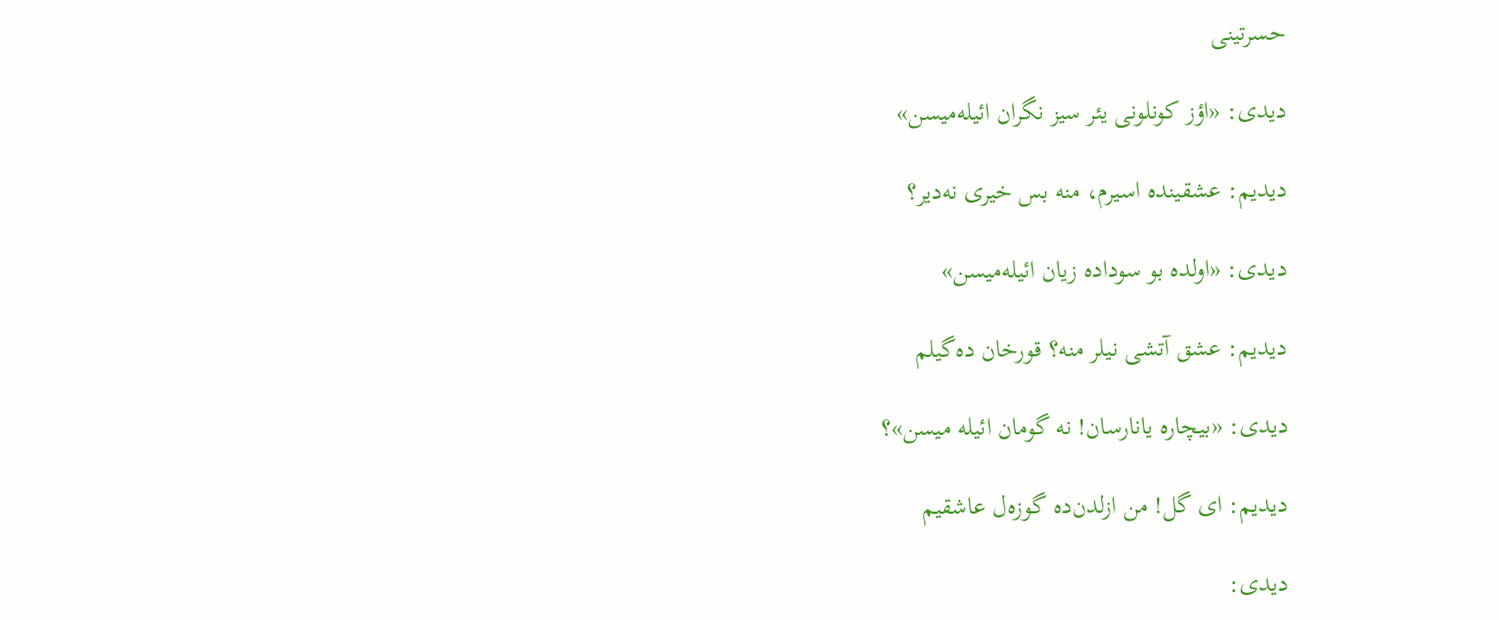حسرتینی

دیدی: «اؤز کونلونی یئر سیز نگران ائیله‌میسن»

دیدیم: عشقینده اسیرم، منه بس خیری نه‌دیر؟

دیدی: «اولده بو سوداده زیان ائیله‌میسن»

دیدیم: عشق آتشی نیلر منه؟ قورخان ده‌گیلم

دیدی: «بیچاره یانارسان! نه گومان ائیله میسن»؟

دیدیم: ای گل! من ازلدن‌ده گوزه‌ل عاشقیم

دیدی: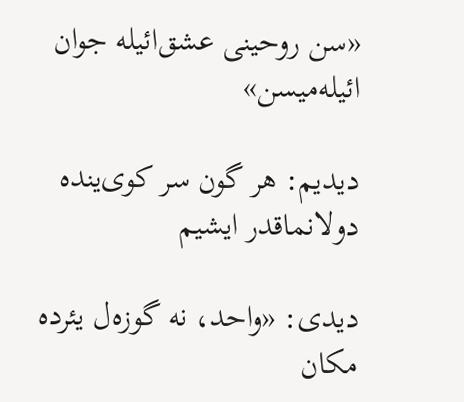«سن روحینی عشق‌ائیله جوان ائیله‌میسن»

دیدیم: هر گون سر کوی‌ینده دولانماقدر ایشیم

دیدی: «واحد، نه گوزه‌ل یئرده مکان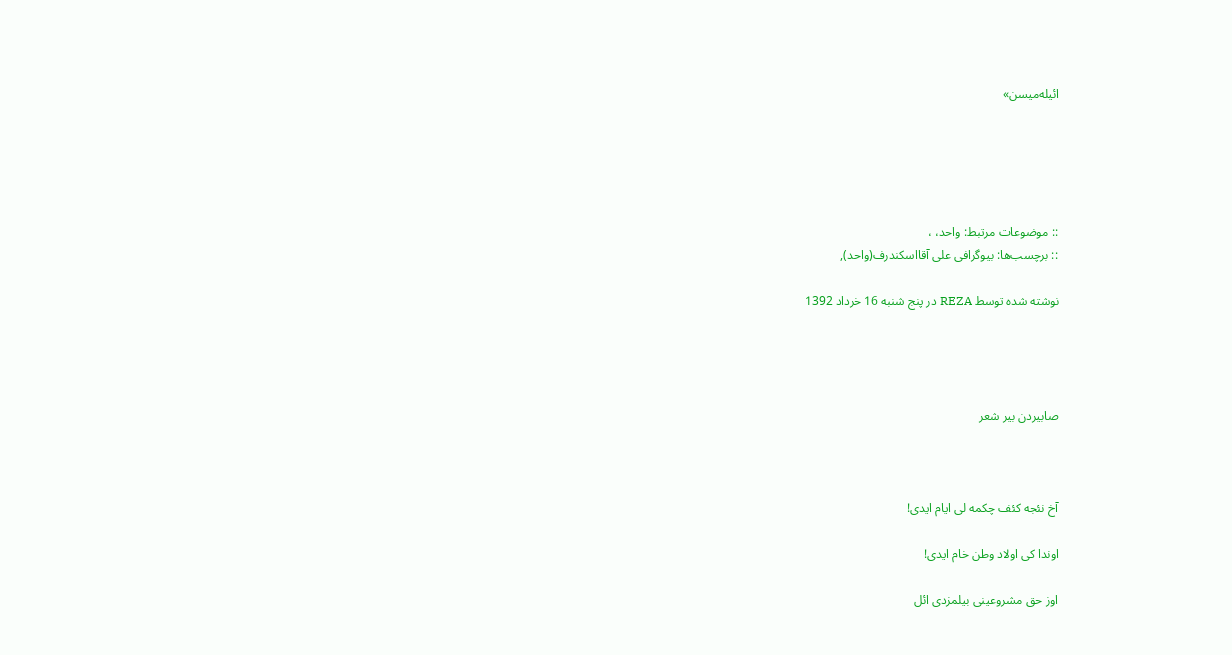ائیله‌میسن»





:: موضوعات مرتبط: واحد، ،
:: برچسب‌ها: بیوگرافی علی آقااسکندرف(واحد),

نوشته شده توسط REZA در پنج شنبه 16 خرداد 1392




صابیردن بیر شعر



آخ نئجه کئف چکمه لی ایام ایدی!

اوندا کی اولاد وطن خام ایدی!

اوز حق مشروعینی بیلمزدی ائل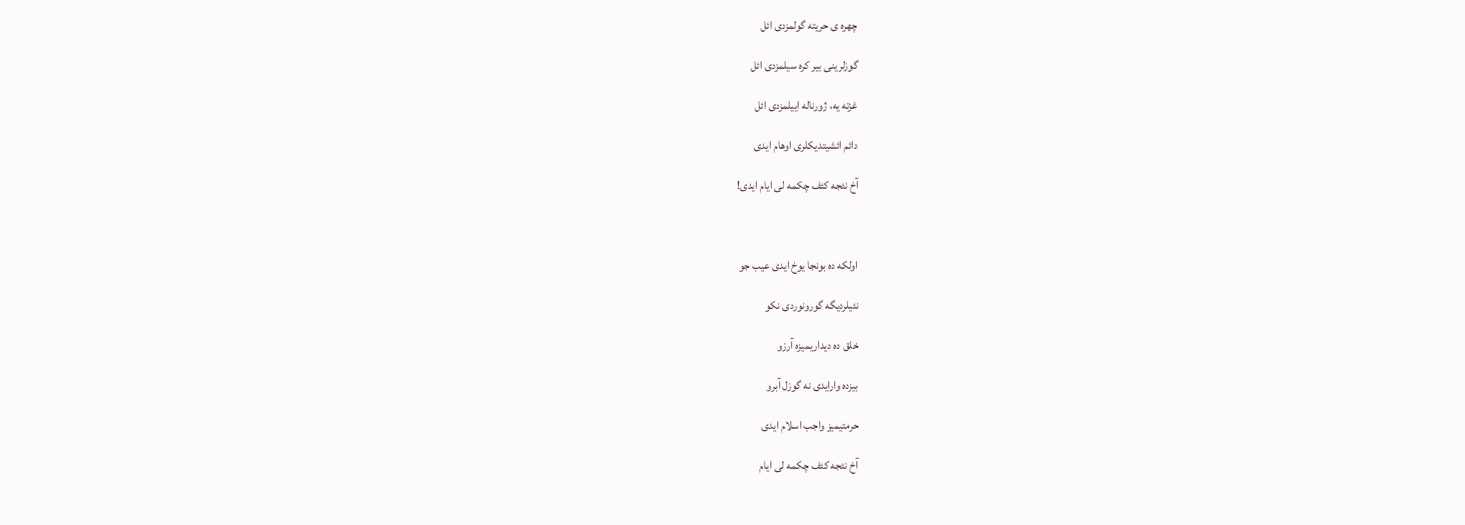چهره ی حریته گولمزدی ائل

گوزلرینی بیر کره سیلمزدی ائل

غزته یه، ژورناله اییلمزدی ائل

دائم ائشیتدیکلری اوهام ایدی

آخ نئجه کئف چکمه لی ایام ایدی!



اولکه ده بونجا یوخ ایدی عیب جو

نئیلردیگه گورونوردی نکو

خلق ده دیداریمیزه آرزو

بیزده وارایدی نه گوزل آبرو

حرمتیمیز واجب اسلام ایدی

آخ نئجه کئف چکمه لی ایام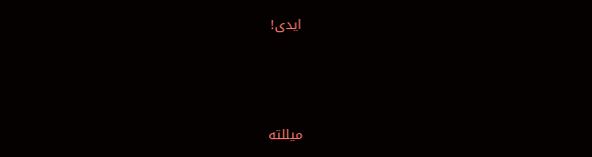ایدی!



میللته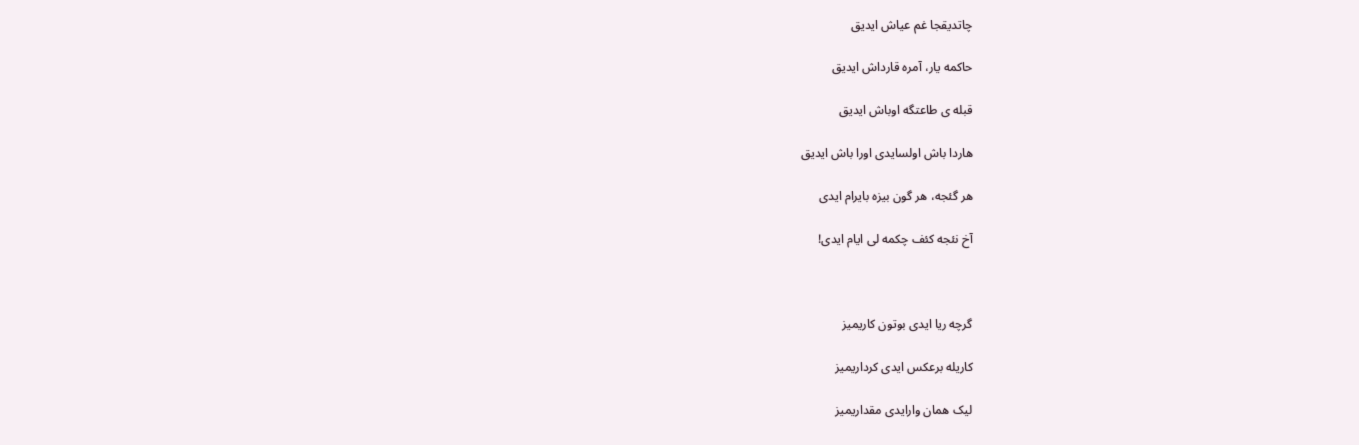چاتدیقجا غم عیاش ایدیق

حاکمه یار، آمره قارداش ایدیق

قبله ی طاعتگه اوباش ایدیق

هاردا باش اولسایدی اورا باش ایدیق

هر گئجه، هر گون بیزه بایرام ایدی

آخ نئجه کئف چکمه لی ایام ایدی!



گرچه ریا ایدی بوتون کاریمیز

کاریله برعکس ایدی کرداریمیز

لیک همان وارایدی مقداریمیز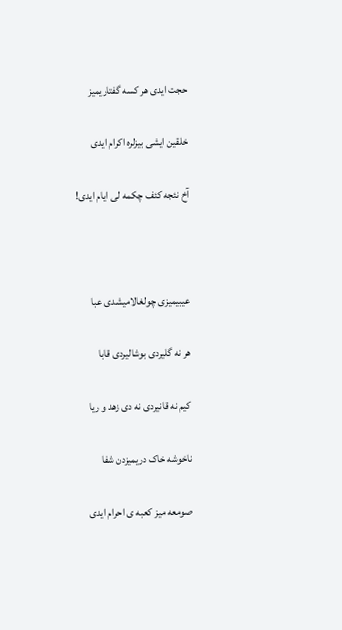حجت ایدی هر کسه گفتاریمیز

خلقین ایشی بیزلره اکرام ایدی

آخ نئجه کئف چکمه لی ایام ایدی!



عیبیمیزی چولغالامیشدی عبا

هر نه گلیردی بوشالیردی قابا

کیم نه قانیردی نه دی زهد و ریا

ناخوشه خاک دریمیزدن شفا

صومعه میز کعبه ی احرام ایدی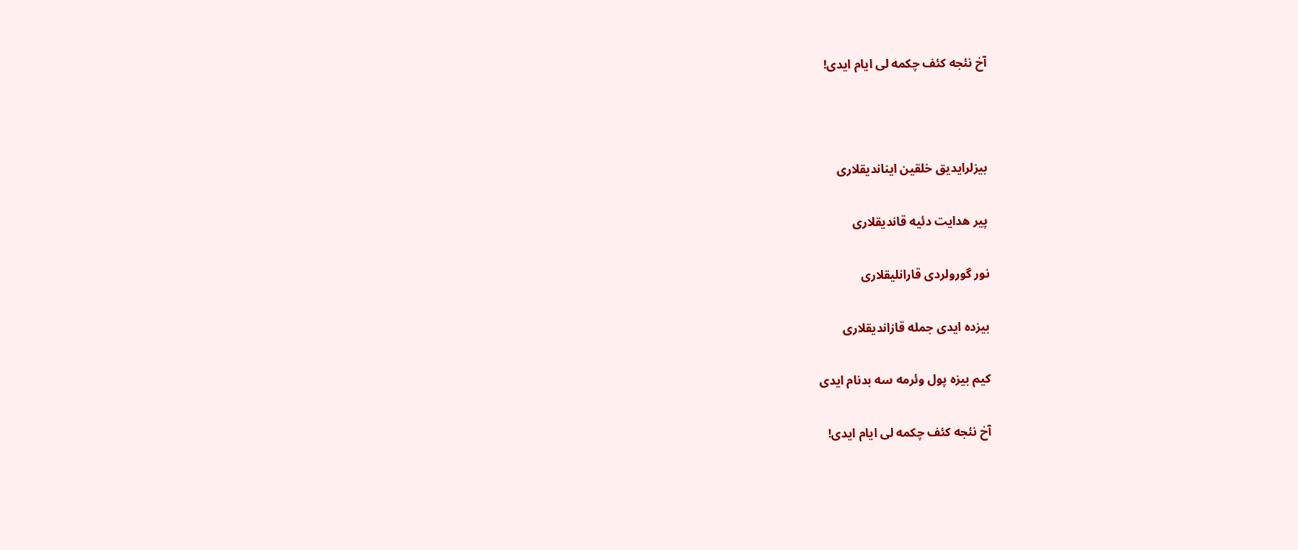آخ نئجه کئف چکمه لی ایام ایدی!



بیزلرایدیق خلقین ایناندیقلاری

پیر هدایت دئیه قاندیقلاری

نور گورولردی قارانلیقلاری

بیزده ایدی جمله قازاندیقلاری

کیم بیزه پول وئرمه سه بدنام ایدی

آخ نئجه کئف چکمه لی ایام ایدی!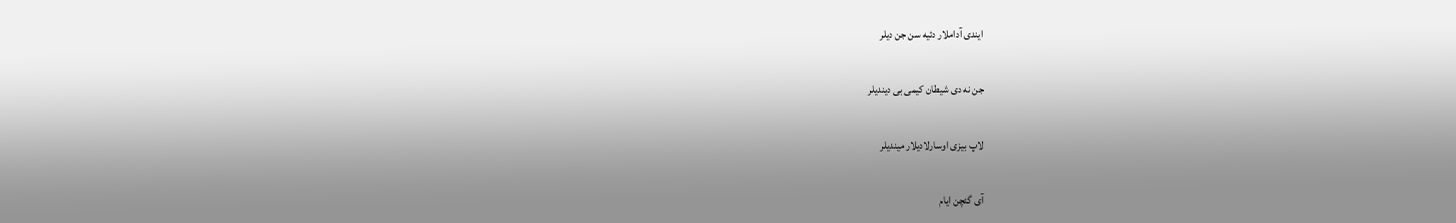ایندی آداملار دئیه سن جن دیلر

جن نه دی شیطان کیمی بی دیندیلر

لاپ بیزی اوسارلادیلار میندیلر

آی گئچن ایام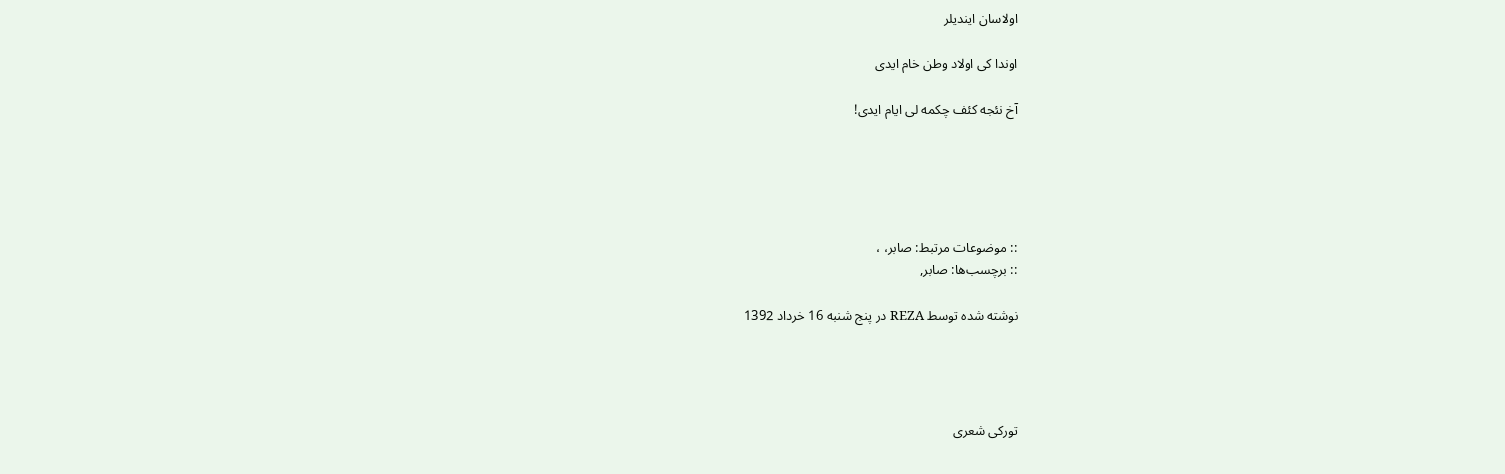اولاسان ایندیلر

اوندا کی اولاد وطن خام ایدی

آخ نئجه کئف چکمه لی ایام ایدی!





:: موضوعات مرتبط: صابر، ،
:: برچسب‌ها: صابر,

نوشته شده توسط REZA در پنج شنبه 16 خرداد 1392




تورکی شعری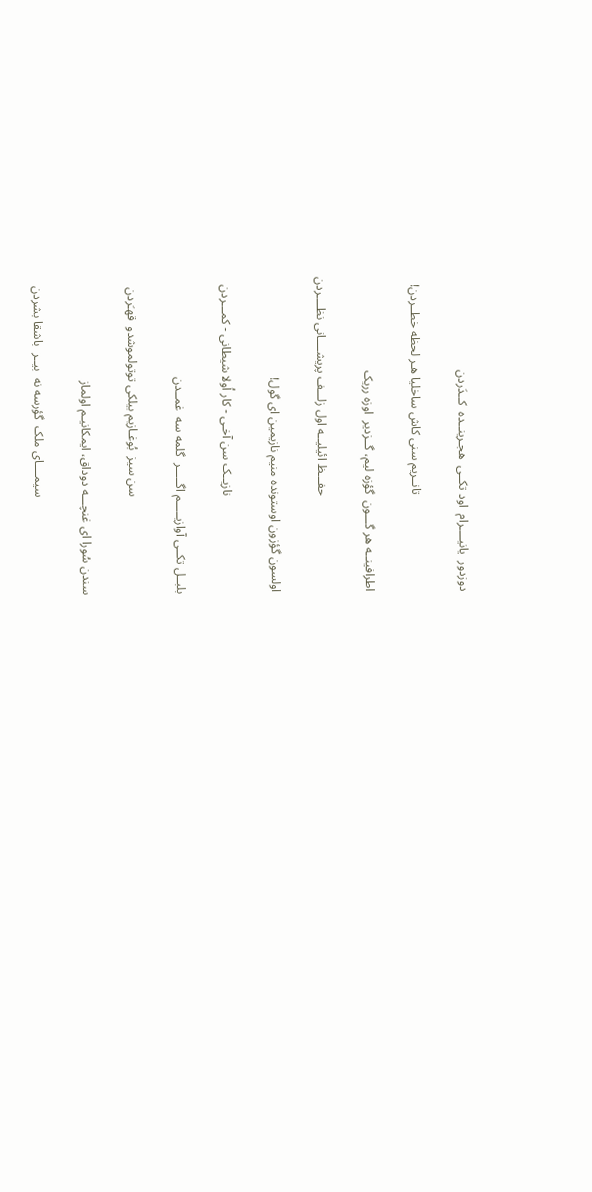دوزدور  یانیــــرام  اود تکــی  هجـرینــده  کــدَردن

                               تانــریم سنی کاش ساخلیا هـر لحظه خطــردن!

اطرافینــه هر گـــون  گؤزه لیم، گــزدیر  اوزه رریک

                               حفـــظ ائیلیــه اول زلـــف پریشــــانی نظــــردن

اولسون گؤزون اوستونده منیم نازیمین ای گول!

                               نازیــک سن آخـی - کار اُولا شیطانی - کمـــردن

بلبــل تکــی آوازیـــــم اگـــــر  گلمه سه  غمــدن

                               سن سیز  بُوغـازیم بیلکی توتولموشدو  قهـَردن

سندن سُورا ای غنچـــه دوداق، ایمکانیـم اولماز

                               سیمــــای ملک  گؤرسه نه  بیــر  باشقا بشردن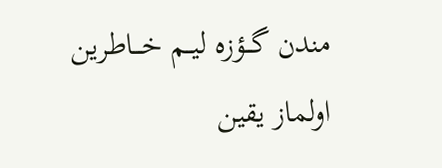مندن گــؤزه لیــم خـــاطرین اولماز یقین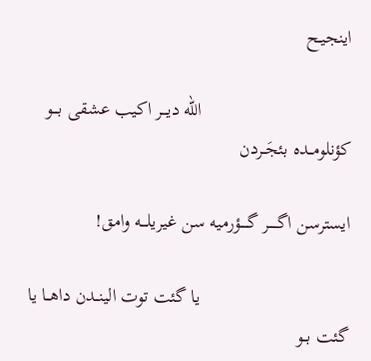اینجیـح

                               الله دیـــر اکیب عشقی بـــو کؤنلومــده بئجَــردن

ایسترسن اگـــــر گــــؤرمیه سن غیریلـــه وامق!

                               یا گئت توت الینــدن داهــا یا  گئت بــو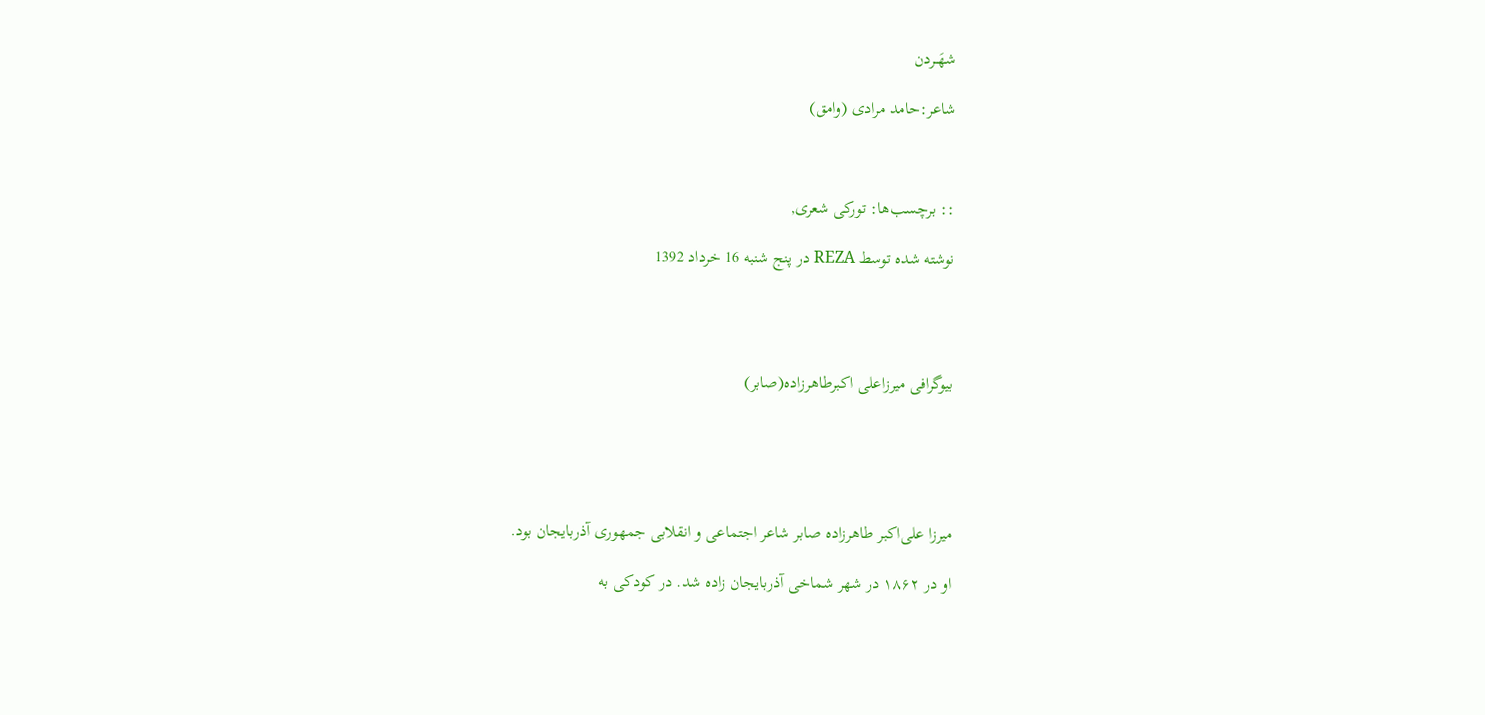شهَــردن

شاعر:حامد مرادی (وامق)



:: برچسب‌ها: تورکی شعری,

نوشته شده توسط REZA در پنج شنبه 16 خرداد 1392




بیوگرافی میرزاعلی اکبرطاهرزاده(صابر)





میرزا علی‌اکبر طاهرزاده صابر شاعر اجتماعی و انقلابی جمهوری آذربایجان بود.

او در ۱۸۶۲ در شهر شماخی آذربایجان زاده شد. در کودکی به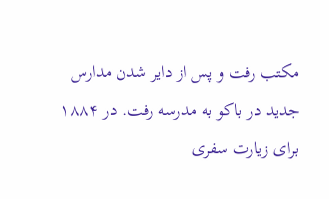مکتب رفت و پس از دایر شدن مدارس جدید در باکو به مدرسه رفت. در ۱۸۸۴ برای زیارت سفری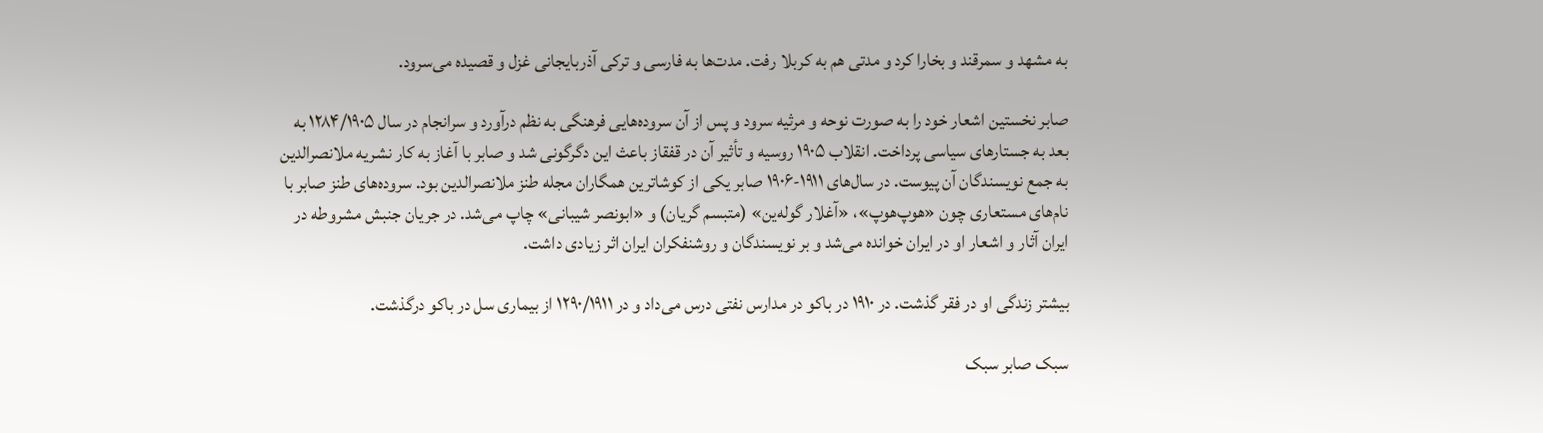به مشهد و سمرقند و بخارا کرد و مدتی هم به کربلا رفت. مدت‌ها به فارسی و ترکی آذربایجانی غزل و قصیده می‌سرود.

صابر نخستین اشعار خود را به صورت نوحه و مرثیه سرود و پس از آن سروده‌هایی فرهنگی به نظم درآورد و سرانجام در سال ۱۲۸۴/۱۹۰۵ به بعد به جستارهای سیاسی پرداخت. انقلاب ۱۹۰۵ روسیه و تأثیر آن در قفقاز باعث این دگرگونی شد و صابر با آغاز به کار نشریه ملانصرالدین به جمع نویسندگان آن پیوست. در سال‌های ۱۹۱۱-۱۹۰۶ صابر یکی از کوشاترین همگاران مجله طنز ملانصرالدین بود. سروده‌های طنز صابر با نام‌های مستعاری چون «هوپ‌هوپ»، «آغلار گوله‌ین» (متبسم گریان) و «ابونصر شیبانی» چاپ می‌شد. در جریان جنبش مشروطه در ایران آثار و اشعار او در ایران خوانده می‌شد و بر نویسندگان و روشنفکران ایران اثر زیادی داشت.

بیشتر زندگی او در فقر گذشت. در ۱۹۱۰ در باکو در مدارس نفتی درس می‌داد و در ۱۲۹۰/۱۹۱۱ از بیماری سل در باکو درگذشت.

سبک صابر سبک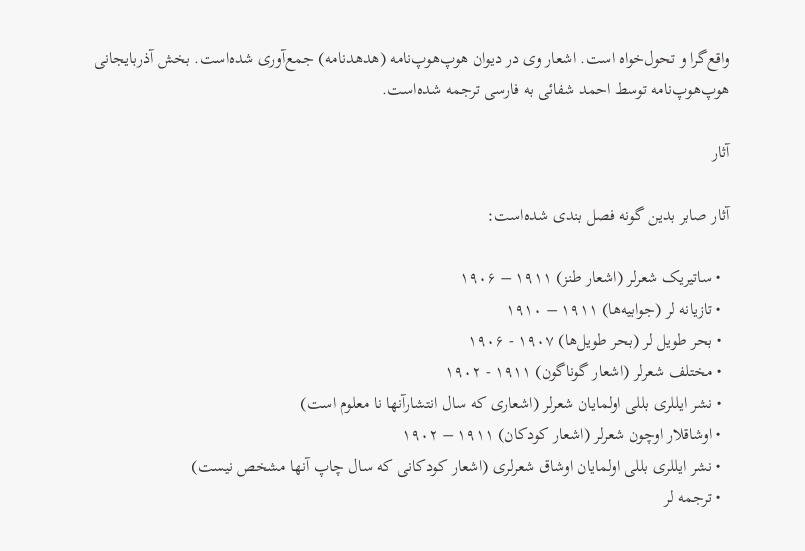واقع‌گرا و تحول‌خواه است. اشعار وی در دیوان هوپ‌هوپ‌نامه (هدهدنامه) جمع‌آوری شده‌است. بخش آذربایجانی هوپ‌هوپ‌نامه توسط احمد شفائی به فارسی ترجمه شده‌است.

آثار

آثار صابر بدین گونه فصل بندی شده‌است:

  • ساتیریک شعرلر (اشعار طنز) ۱۹۱۱ – ۱۹۰۶
  • تازیانه لر (جوابیه‌ها) ۱۹۱۱ – ۱۹۱۰
  • بحر طویل لر (بحر طویل‌ها) ۱۹۰۷ - ۱۹۰۶
  • مختلف شعرلر (اشعار گوناگون) ۱۹۱۱ - ۱۹۰۲
  • نشر ایللری بللی اولمایان شعرلر (اشعاری که سال انتشارآنها نا معلوم است)
  • اوشاقلار اوچون شعرلر (اشعار کودکان) ۱۹۱۱ – ۱۹۰۲
  • نشر ایللری بللی اولمایان اوشاق شعرلری (اشعار کودکانی که سال چاپ آنها مشخص نیست)
  • ترجمه لر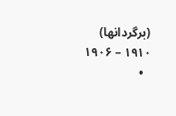(برگردانها) ۱۹۱۰ – ۱۹۰۶
  •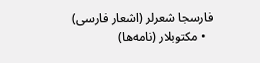فارسجا شعرلر (اشعار فارسی)
  • مکتوبلار (نامه‌ها)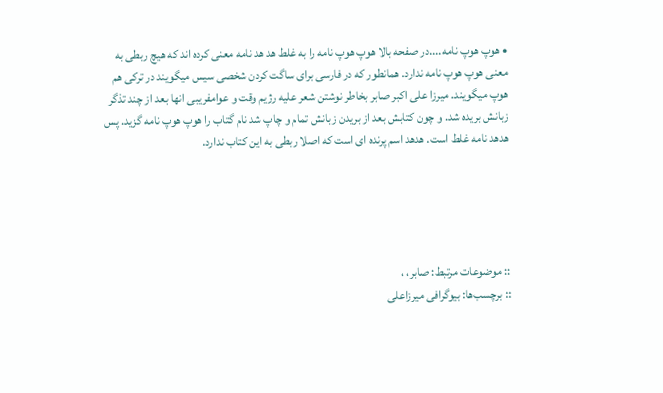• هوپ هوپ نامه....در صفحه بالا هوپ هوپ نامه را به غلط هد هد نامه معنی کرده اند که هیچ ربطی به معنی هوپ هوپ نامه ندارد. همانطور که در فارسی برای ساگت کردن شخصی سیس میگویند در ترکی هم هوپ میگویند. میرزا علی اکبر صابر بخاطر نوشتن شعر علیه رژیم وقت و عوامفریبی انها بعد از چند تذگر زبانش بریده شد. و چون کتابش بعد از بریدن زبانش تمام و چاپ شد نام گتاب را هوپ هوپ نامه گزید. پس هدهد نامه غلط است. هدهد اسم پرنده ای است که اصلا ربطی به این کتاب ندارد.





:: موضوعات مرتبط: صابر، ،
:: برچسب‌ها: بیوگرافی میرزاعلی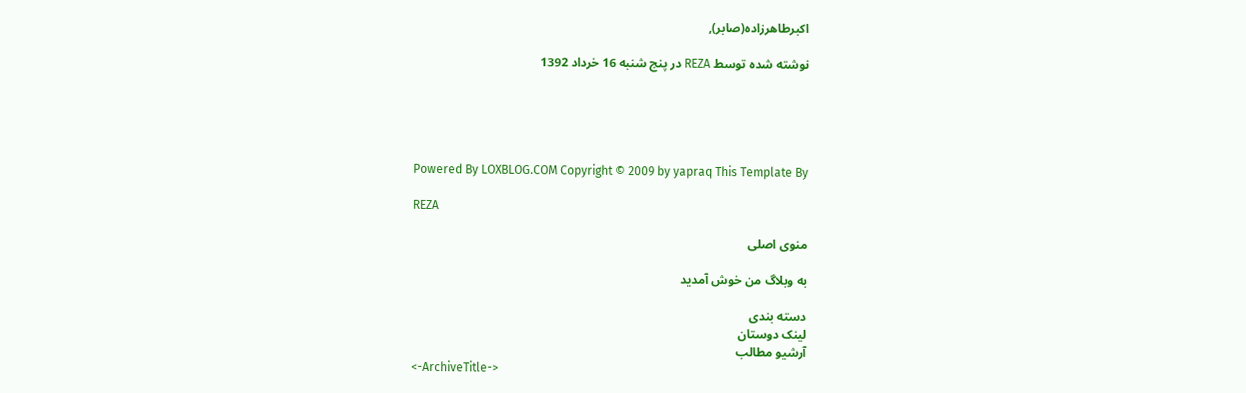اکبرطاهرزاده(صابر),

نوشته شده توسط REZA در پنج شنبه 16 خرداد 1392





Powered By LOXBLOG.COM Copyright © 2009 by yapraq This Template By

REZA

منوی اصلی

به وبلاگ من خوش آمدید

دسته بندی
لینک دوستان
آرشیو مطالب
<-ArchiveTitle->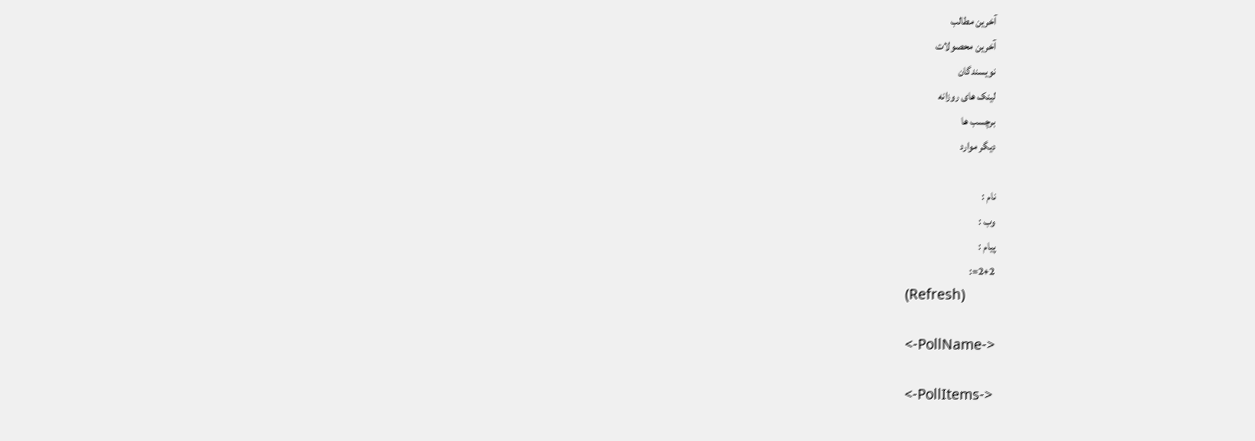آخرین مطالب
آخرین محصولات
نویسندگان
لینک های روزانه
برچسب ها
دیگر موارد

نام :
وب :
پیام :
2+2=:
(Refresh)

<-PollName->

<-PollItems->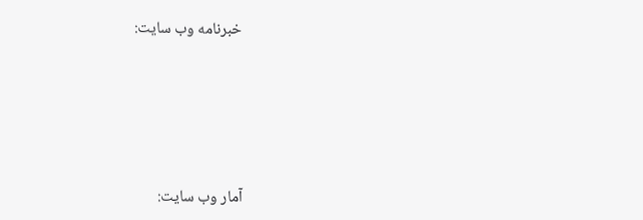خبرنامه وب سایت:





آمار وب سایت: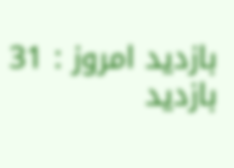بازدید امروز : 31
بازدید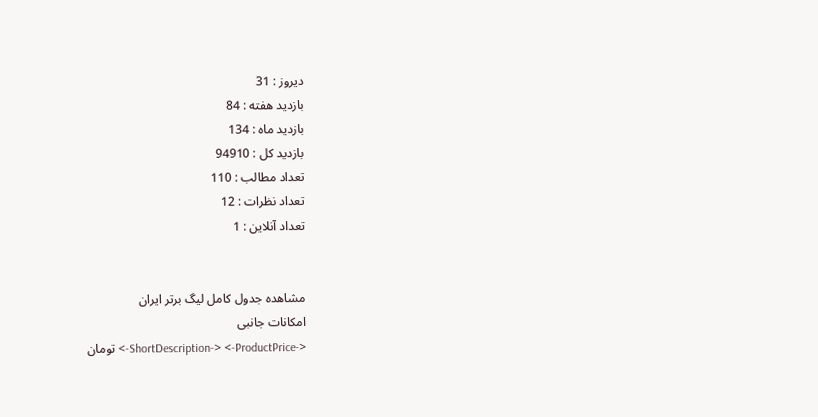دیروز : 31
بازدید هفته : 84
بازدید ماه : 134
بازدید کل : 94910
تعداد مطالب : 110
تعداد نظرات : 12
تعداد آنلاین : 1


مشاهده جدول کامل ليگ برتر ايران
امکانات جانبی
<-ShortDescription-> <-ProductPrice-> تومان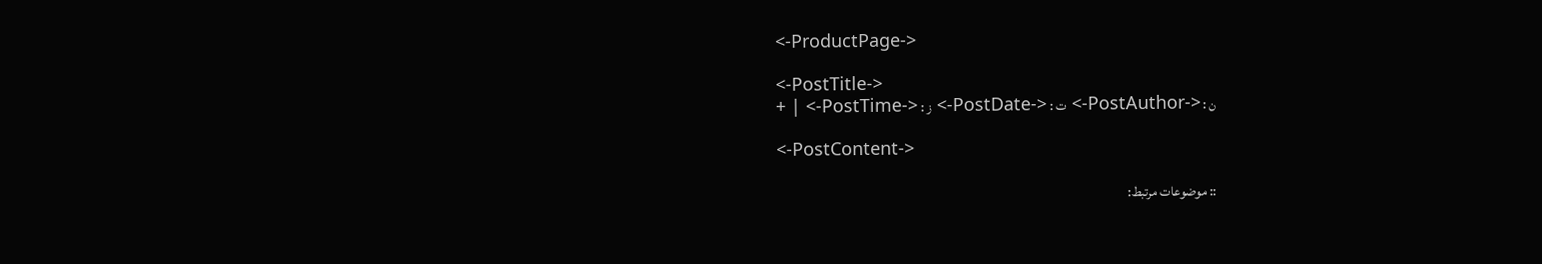<-ProductPage->

<-PostTitle->
ن : <-PostAuthor-> ت : <-PostDate-> ز : <-PostTime-> | +

<-PostContent->

:: موضوعات مرتبط: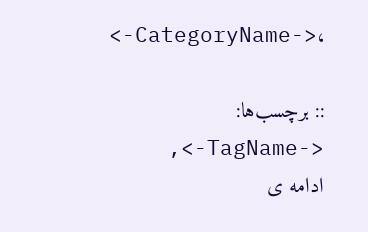<-CategoryName->،

:: برچسب‌ها: <-TagName->,
ادامه ی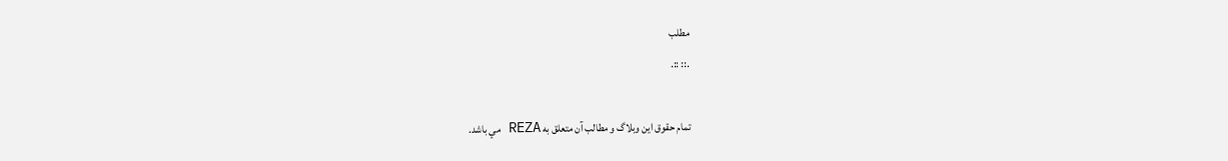مطلب
.:: ::.

تمام حقوق اين وبلاگ و مطالب آن متعلق به REZA مي باشد.